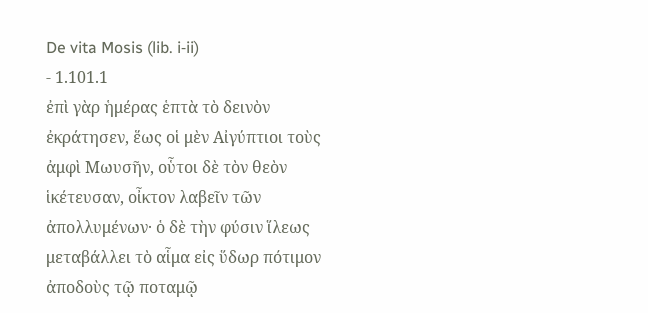De vita Mosis (lib. i‑ii)
- 1.101.1
ἐπὶ γὰρ ἡμέρας ἑπτὰ τὸ δεινὸν ἐκράτησεν, ἕως οἱ μὲν Αἰγύπτιοι τοὺς ἀμφὶ Μωυσῆν, οὗτοι δὲ τὸν θεὸν ἱκέτευσαν, οἶκτον λαβεῖν τῶν ἀπολλυμένων· ὁ δὲ τὴν φύσιν ἵλεως μεταβάλλει τὸ αἷμα εἰς ὕδωρ πότιμον ἀποδοὺς τῷ ποταμῷ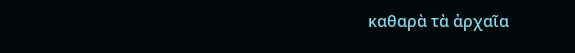καθαρὰ τὰ ἀρχαῖα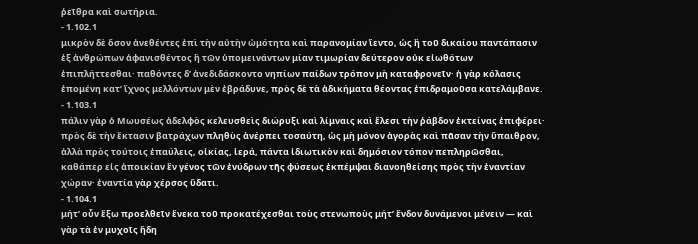ῥεῖθρα καὶ σωτήρια.
- 1.102.1
μικρὸν δὲ ὅσον ἀνεθέντες ἐπὶ τὴν αὐτὴν ὠμότητα καὶ παρανομίαν ἵεντο, ὡς ἢ τοῦ δικαίου παντάπασιν ἐξ ἀνθρώπων ἀφανισθέντος ἢ τῶν ὑπομεινάντων μίαν τιμωρίαν δεύτερον οὐκ εἰωθότων ἐπιπλήττεσθαι· παθόντες δ’ ἀνεδιδάσκοντο νηπίων παίδων τρόπον μὴ καταφρονεῖν· ἡ γὰρ κόλασις ἑπομένη κατ’ ἴχνος μελλόντων μὲν ἐβράδυνε, πρὸς δὲ τὰ ἀδικήματα θέοντας ἐπιδραμοῦσα κατελάμβανε.
- 1.103.1
πάλιν γὰρ ὁ Μωυσέως ἀδελφὸς κελευσθεὶς διώρυξι καὶ λίμναις καὶ ἕλεσι τὴν ῥάβδον ἐκτείνας ἐπιφέρει· πρὸς δὲ τὴν ἔκτασιν βατράχων πληθὺς ἀνέρπει τοσαύτη, ὡς μὴ μόνον ἀγορὰς καὶ πᾶσαν τὴν ὕπαιθρον, ἀλλὰ πρὸς τούτοις ἐπαύλεις, οἰκίας, ἱερά, πάντα ἰδιωτικὸν καὶ δημόσιον τόπον πεπληρῶσθαι, καθάπερ εἰς ἀποικίαν ἓν γένος τῶν ἐνύδρων τῆς φύσεως ἐκπέμψαι διανοηθείσης πρὸς τὴν ἐναντίαν χώραν· ἐναντία γὰρ χέρσος ὕδατι.
- 1.104.1
μήτ’ οὖν ἔξω προελθεῖν ἕνεκα τοῦ προκατέχεσθαι τοὺς στενωποὺς μήτ’ ἔνδον δυνάμενοι μένειν — καὶ γὰρ τὰ ἐν μυχοῖς ἤδη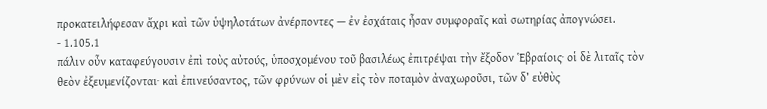προκατειλήφεσαν ἄχρι καὶ τῶν ὑψηλοτάτων ἀνέρποντες — ἐν ἐσχάταις ἦσαν συμφοραῖς καὶ σωτηρίας ἀπογνώσει.
- 1.105.1
πάλιν οὖν καταφεύγουσιν ἐπὶ τοὺς αὐτούς, ὑποσχομένου τοῦ βασιλέως ἐπιτρέψαι τὴν ἔξοδον Ἑβραίοις· οἱ δὲ λιταῖς τὸν θεὸν ἐξευμενίζονται· καὶ ἐπινεύσαντος, τῶν φρύνων οἱ μὲν εἰς τὸν ποταμὸν ἀναχωροῦσι, τῶν δ’ εὐθὺς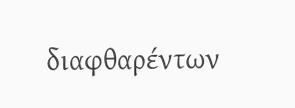διαφθαρέντων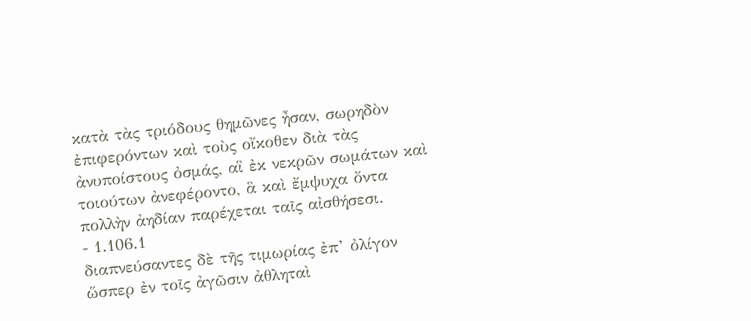κατὰ τὰς τριόδους θημῶνες ἦσαν, σωρηδὸν ἐπιφερόντων καὶ τοὺς οἴκοθεν διὰ τὰς ἀνυποίστους ὀσμάς, αἳ ἐκ νεκρῶν σωμάτων καὶ τοιούτων ἀνεφέροντο, ἃ καὶ ἔμψυχα ὄντα πολλὴν ἀηδίαν παρέχεται ταῖς αἰσθήσεσι.
- 1.106.1
διαπνεύσαντες δὲ τῆς τιμωρίας ἐπ’ ὀλίγον ὥσπερ ἐν τοῖς ἀγῶσιν ἀθληταὶ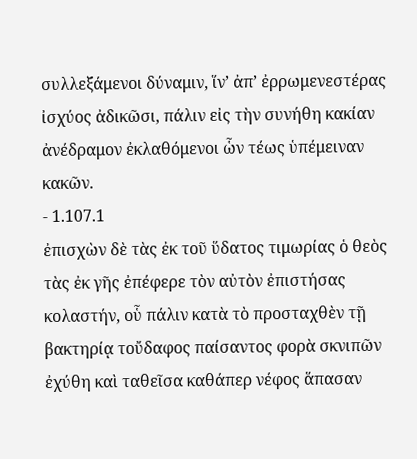συλλεξάμενοι δύναμιν, ἵν’ ἀπ’ ἐρρωμενεστέρας ἰσχύος ἀδικῶσι, πάλιν εἰς τὴν συνήθη κακίαν ἀνέδραμον ἐκλαθόμενοι ὧν τέως ὑπέμειναν κακῶν.
- 1.107.1
ἐπισχὼν δὲ τὰς ἐκ τοῦ ὕδατος τιμωρίας ὁ θεὸς τὰς ἐκ γῆς ἐπέφερε τὸν αὐτὸν ἐπιστήσας κολαστήν, οὗ πάλιν κατὰ τὸ προσταχθὲν τῇ βακτηρίᾳ τοὔδαφος παίσαντος φορὰ σκνιπῶν ἐχύθη καὶ ταθεῖσα καθάπερ νέφος ἅπασαν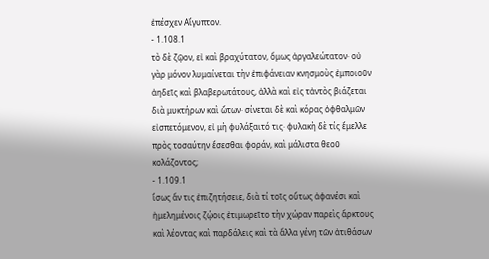ἐπέσχεν Αἴγυπτον.
- 1.108.1
τὸ δὲ ζῷον, εἰ καὶ βραχύτατον, ὅμως ἀργαλεώτατον· οὐ γὰρ μόνον λυμαίνεται τὴν ἐπιφάνειαν κνησμοὺς ἐμποιοῦν ἀηδεῖς καὶ βλαβερωτάτους, ἀλλὰ καὶ εἰς τἀντὸς βιάζεται διὰ μυκτήρων καὶ ὤτων· σίνεται δὲ καὶ κόρας ὀφθαλμῶν εἰσπετόμενον, εἰ μὴ φυλάξαιτό τις· φυλακὴ δὲ τίς ἔμελλε πρὸς τοσαύτην ἔσεσθαι φοράν, καὶ μάλιστα θεοῦ κολάζοντος;
- 1.109.1
ἴσως ἄν τις ἐπιζητήσειε, διὰ τί τοῖς οὕτως ἀφανέσι καὶ ἠμελημένοις ζῴοις ἐτιμωρεῖτο τὴν χώραν παρεὶς ἄρκτους καὶ λέοντας καὶ παρδάλεις καὶ τὰ ἄλλα γένη τῶν ἀτιθάσων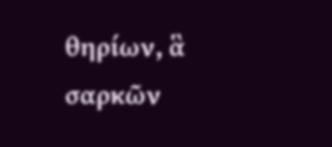θηρίων, ἃ σαρκῶν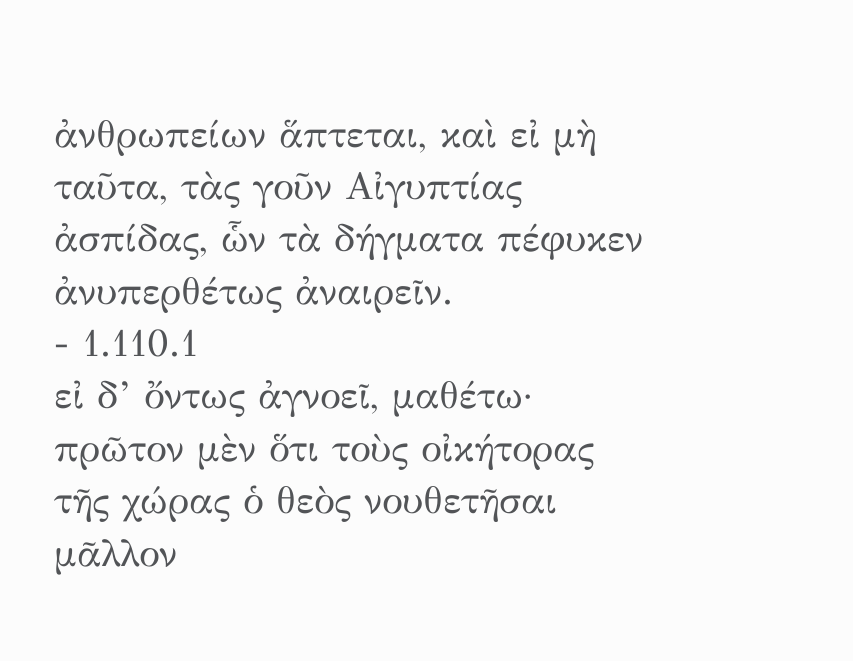ἀνθρωπείων ἅπτεται, καὶ εἰ μὴ ταῦτα, τὰς γοῦν Αἰγυπτίας ἀσπίδας, ὧν τὰ δήγματα πέφυκεν ἀνυπερθέτως ἀναιρεῖν.
- 1.110.1
εἰ δ’ ὄντως ἀγνοεῖ, μαθέτω· πρῶτον μὲν ὅτι τοὺς οἰκήτορας τῆς χώρας ὁ θεὸς νουθετῆσαι μᾶλλον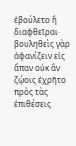ἐβούλετο ἢ διαφθεῖραι· βουληθεὶς γὰρ ἀφανίζειν εἰς ἅπαν οὐκ ἂν ζῴοις ἐχρῆτο πρὸς τὰς ἐπιθέσεις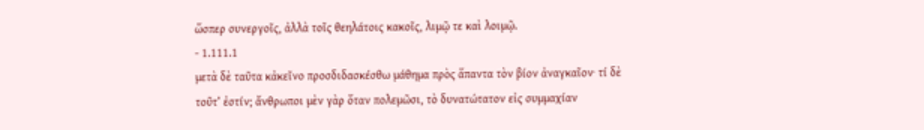ὥσπερ συνεργοῖς, ἀλλὰ τοῖς θεηλάτοις κακοῖς, λιμῷ τε καὶ λοιμῷ.
- 1.111.1
μετὰ δὲ ταῦτα κἀκεῖνο προσδιδασκέσθω μάθημα πρὸς ἅπαντα τὸν βίον ἀναγκαῖον· τί δὲ τοῦτ’ ἐστίν; ἄνθρωποι μὲν γὰρ ὅταν πολεμῶσι, τὸ δυνατώτατον εἰς συμμαχίαν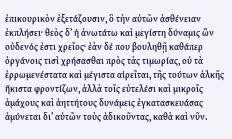ἐπικουρικὸν ἐξετάζουσιν, ὃ τὴν αὐτῶν ἀσθένειαν ἐκπλήσει· θεὸς δ’ ἡ ἀνωτάτω καὶ μεγίστη δύναμις ὢν οὐδενός ἐστι χρεῖος· ἐὰν δέ που βουληθῇ καθάπερ ὀργάνοις τισὶ χρήσασθαι πρὸς τὰς τιμωρίας, οὐ τὰ ἐρρωμενέστατα καὶ μέγιστα αἱρεῖται, τῆς τούτων ἀλκῆς ἥκιστα φροντίζων, ἀλλὰ τοῖς εὐτελέσι καὶ μικροῖς ἀμάχους καὶ ἀηττήτους δυνάμεις ἐγκατασκευάσας ἀμύνεται δι’ αὐτῶν τοὺς ἀδικοῦντας, καθὰ καὶ νῦν.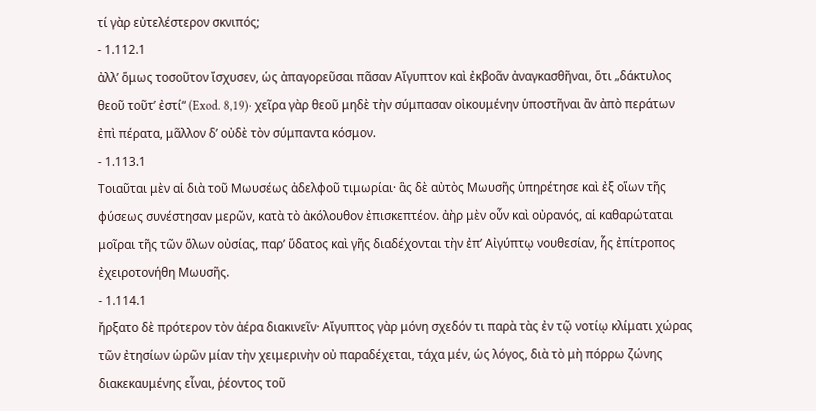τί γὰρ εὐτελέστερον σκνιπός;
- 1.112.1
ἀλλ’ ὅμως τοσοῦτον ἴσχυσεν, ὡς ἀπαγορεῦσαι πᾶσαν Αἴγυπτον καὶ ἐκβοᾶν ἀναγκασθῆναι, ὅτι „δάκτυλος θεοῦ τοῦτ’ ἐστί“ (Exod. 8,19)· χεῖρα γὰρ θεοῦ μηδὲ τὴν σύμπασαν οἰκουμένην ὑποστῆναι ἂν ἀπὸ περάτων ἐπὶ πέρατα, μᾶλλον δ’ οὐδὲ τὸν σύμπαντα κόσμον.
- 1.113.1
Τοιαῦται μὲν αἱ διὰ τοῦ Μωυσέως ἀδελφοῦ τιμωρίαι· ἃς δὲ αὐτὸς Μωυσῆς ὑπηρέτησε καὶ ἐξ οἵων τῆς φύσεως συνέστησαν μερῶν, κατὰ τὸ ἀκόλουθον ἐπισκεπτέον. ἀὴρ μὲν οὖν καὶ οὐρανός, αἱ καθαρώταται μοῖραι τῆς τῶν ὅλων οὐσίας, παρ’ ὕδατος καὶ γῆς διαδέχονται τὴν ἐπ’ Αἰγύπτῳ νουθεσίαν, ἧς ἐπίτροπος ἐχειροτονήθη Μωυσῆς.
- 1.114.1
ἤρξατο δὲ πρότερον τὸν ἀέρα διακινεῖν· Αἴγυπτος γὰρ μόνη σχεδόν τι παρὰ τὰς ἐν τῷ νοτίῳ κλίματι χώρας τῶν ἐτησίων ὡρῶν μίαν τὴν χειμερινὴν οὐ παραδέχεται, τάχα μέν, ὡς λόγος, διὰ τὸ μὴ πόρρω ζώνης διακεκαυμένης εἶναι, ῥέοντος τοῦ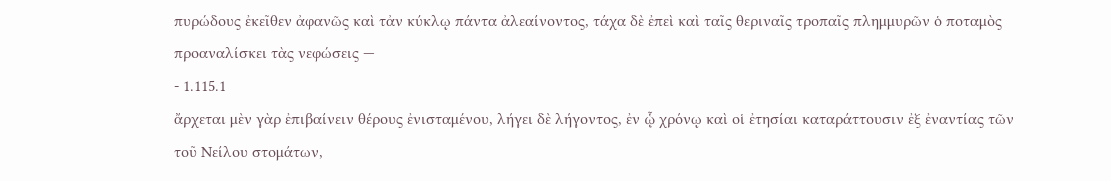πυρώδους ἐκεῖθεν ἀφανῶς καὶ τἀν κύκλῳ πάντα ἀλεαίνοντος, τάχα δὲ ἐπεὶ καὶ ταῖς θεριναῖς τροπαῖς πλημμυρῶν ὁ ποταμὸς προαναλίσκει τὰς νεφώσεις —
- 1.115.1
ἄρχεται μὲν γὰρ ἐπιβαίνειν θέρους ἐνισταμένου, λήγει δὲ λήγοντος, ἐν ᾧ χρόνῳ καὶ οἱ ἐτησίαι καταράττουσιν ἐξ ἐναντίας τῶν τοῦ Νείλου στομάτων,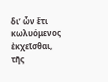δι’ ὧν ἔτι κωλυόμενος ἐκχεῖσθαι, τῆς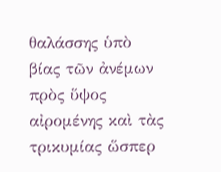θαλάσσης ὑπὸ βίας τῶν ἀνέμων πρὸς ὕψος αἰρομένης καὶ τὰς τρικυμίας ὥσπερ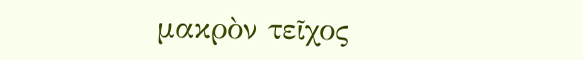μακρὸν τεῖχος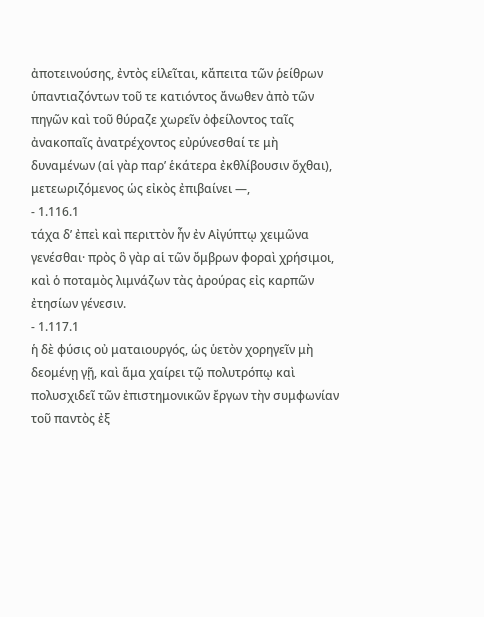ἀποτεινούσης, ἐντὸς εἱλεῖται, κἄπειτα τῶν ῥείθρων ὑπαντιαζόντων τοῦ τε κατιόντος ἄνωθεν ἀπὸ τῶν πηγῶν καὶ τοῦ θύραζε χωρεῖν ὀφείλοντος ταῖς ἀνακοπαῖς ἀνατρέχοντος εὐρύνεσθαί τε μὴ δυναμένων (αἱ γὰρ παρ’ ἑκάτερα ἐκθλίβουσιν ὄχθαι), μετεωριζόμενος ὡς εἰκὸς ἐπιβαίνει —,
- 1.116.1
τάχα δ’ ἐπεὶ καὶ περιττὸν ἦν ἐν Αἰγύπτῳ χειμῶνα γενέσθαι· πρὸς ὃ γὰρ αἱ τῶν ὄμβρων φοραὶ χρήσιμοι, καὶ ὁ ποταμὸς λιμνάζων τὰς ἀρούρας εἰς καρπῶν ἐτησίων γένεσιν.
- 1.117.1
ἡ δὲ φύσις οὐ ματαιουργός, ὡς ὑετὸν χορηγεῖν μὴ δεομένῃ γῇ, καὶ ἅμα χαίρει τῷ πολυτρόπῳ καὶ πολυσχιδεῖ τῶν ἐπιστημονικῶν ἔργων τὴν συμφωνίαν τοῦ παντὸς ἐξ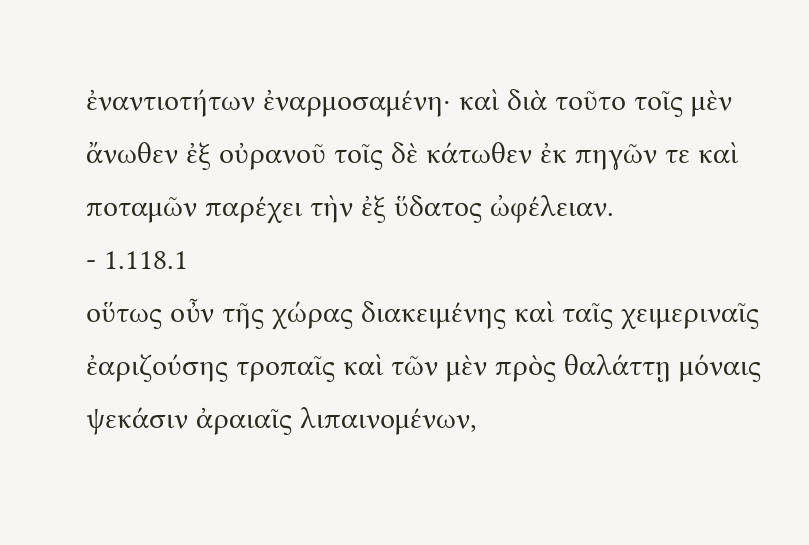ἐναντιοτήτων ἐναρμοσαμένη· καὶ διὰ τοῦτο τοῖς μὲν ἄνωθεν ἐξ οὐρανοῦ τοῖς δὲ κάτωθεν ἐκ πηγῶν τε καὶ ποταμῶν παρέχει τὴν ἐξ ὕδατος ὠφέλειαν.
- 1.118.1
οὕτως οὖν τῆς χώρας διακειμένης καὶ ταῖς χειμεριναῖς ἐαριζούσης τροπαῖς καὶ τῶν μὲν πρὸς θαλάττῃ μόναις ψεκάσιν ἀραιαῖς λιπαινομένων,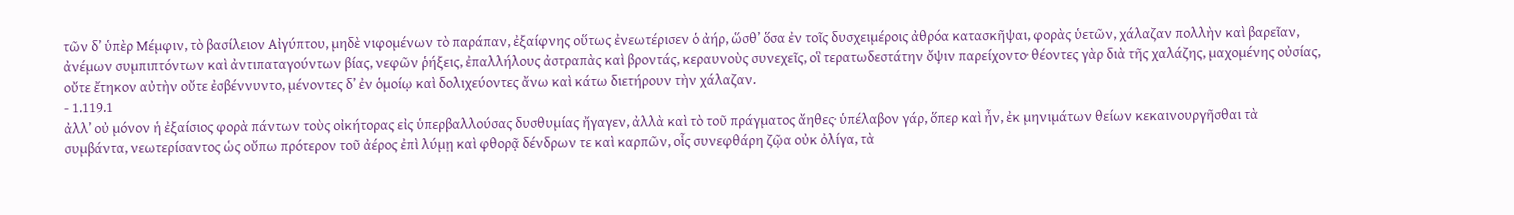τῶν δ’ ὑπὲρ Μέμφιν, τὸ βασίλειον Αἰγύπτου, μηδὲ νιφομένων τὸ παράπαν, ἐξαίφνης οὕτως ἐνεωτέρισεν ὁ ἀήρ, ὥσθ’ ὅσα ἐν τοῖς δυσχειμέροις ἀθρόα κατασκῆψαι, φορὰς ὑετῶν, χάλαζαν πολλὴν καὶ βαρεῖαν, ἀνέμων συμπιπτόντων καὶ ἀντιπαταγούντων βίας, νεφῶν ῥήξεις, ἐπαλλήλους ἀστραπὰς καὶ βροντάς, κεραυνοὺς συνεχεῖς, οἳ τερατωδεστάτην ὄψιν παρείχοντο· θέοντες γὰρ διὰ τῆς χαλάζης, μαχομένης οὐσίας, οὔτε ἔτηκον αὐτὴν οὔτε ἐσβέννυντο, μένοντες δ’ ἐν ὁμοίῳ καὶ δολιχεύοντες ἄνω καὶ κάτω διετήρουν τὴν χάλαζαν.
- 1.119.1
ἀλλ’ οὐ μόνον ἡ ἐξαίσιος φορὰ πάντων τοὺς οἰκήτορας εἰς ὑπερβαλλούσας δυσθυμίας ἤγαγεν, ἀλλὰ καὶ τὸ τοῦ πράγματος ἄηθες· ὑπέλαβον γάρ, ὅπερ καὶ ἦν, ἐκ μηνιμάτων θείων κεκαινουργῆσθαι τὰ συμβάντα, νεωτερίσαντος ὡς οὔπω πρότερον τοῦ ἀέρος ἐπὶ λύμῃ καὶ φθορᾷ δένδρων τε καὶ καρπῶν, οἷς συνεφθάρη ζῷα οὐκ ὀλίγα, τὰ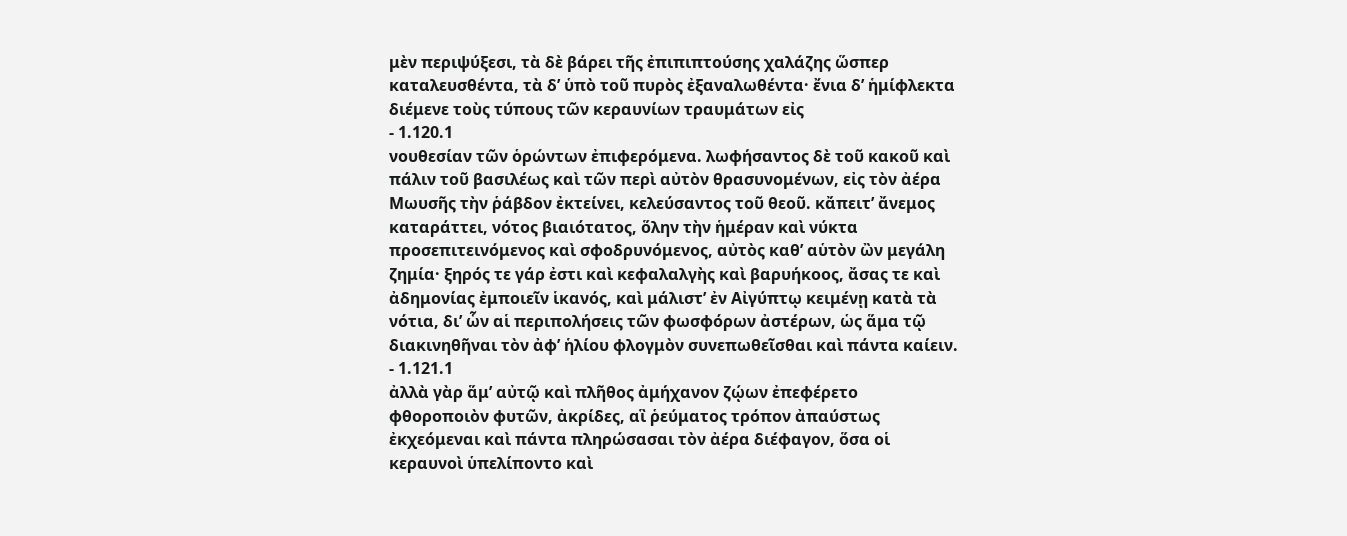μὲν περιψύξεσι, τὰ δὲ βάρει τῆς ἐπιπιπτούσης χαλάζης ὥσπερ καταλευσθέντα, τὰ δ’ ὑπὸ τοῦ πυρὸς ἐξαναλωθέντα· ἔνια δ’ ἡμίφλεκτα διέμενε τοὺς τύπους τῶν κεραυνίων τραυμάτων εἰς
- 1.120.1
νουθεσίαν τῶν ὁρώντων ἐπιφερόμενα. λωφήσαντος δὲ τοῦ κακοῦ καὶ πάλιν τοῦ βασιλέως καὶ τῶν περὶ αὐτὸν θρασυνομένων, εἰς τὸν ἀέρα Μωυσῆς τὴν ῥάβδον ἐκτείνει, κελεύσαντος τοῦ θεοῦ. κἄπειτ’ ἄνεμος καταράττει, νότος βιαιότατος, ὅλην τὴν ἡμέραν καὶ νύκτα προσεπιτεινόμενος καὶ σφοδρυνόμενος, αὐτὸς καθ’ αὑτὸν ὢν μεγάλη ζημία· ξηρός τε γάρ ἐστι καὶ κεφαλαλγὴς καὶ βαρυήκοος, ἄσας τε καὶ ἀδημονίας ἐμποιεῖν ἱκανός, καὶ μάλιστ’ ἐν Αἰγύπτῳ κειμένῃ κατὰ τὰ νότια, δι’ ὧν αἱ περιπολήσεις τῶν φωσφόρων ἀστέρων, ὡς ἅμα τῷ διακινηθῆναι τὸν ἀφ’ ἡλίου φλογμὸν συνεπωθεῖσθαι καὶ πάντα καίειν.
- 1.121.1
ἀλλὰ γὰρ ἅμ’ αὐτῷ καὶ πλῆθος ἀμήχανον ζῴων ἐπεφέρετο φθοροποιὸν φυτῶν, ἀκρίδες, αἳ ῥεύματος τρόπον ἀπαύστως ἐκχεόμεναι καὶ πάντα πληρώσασαι τὸν ἀέρα διέφαγον, ὅσα οἱ κεραυνοὶ ὑπελίποντο καὶ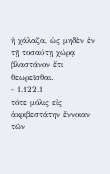ἡ χάλαζα, ὡς μηδὲν ἐν τῇ τοσαύτῃ χώρᾳ βλαστάνον ἔτι θεωρεῖσθαι.
- 1.122.1
τότε μόλις εἰς ἀκριβεστάτην ἔννοιαν τῶν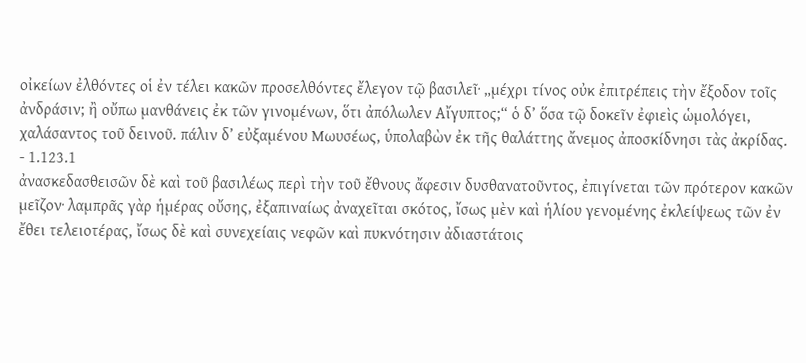οἰκείων ἐλθόντες οἱ ἐν τέλει κακῶν προσελθόντες ἔλεγον τῷ βασιλεῖ· „μέχρι τίνος οὐκ ἐπιτρέπεις τὴν ἔξοδον τοῖς ἀνδράσιν; ἢ οὔπω μανθάνεις ἐκ τῶν γινομένων, ὅτι ἀπόλωλεν Αἴγυπτος;“ ὁ δ’ ὅσα τῷ δοκεῖν ἐφιεὶς ὡμολόγει, χαλάσαντος τοῦ δεινοῦ. πάλιν δ’ εὐξαμένου Μωυσέως, ὑπολαβὼν ἐκ τῆς θαλάττης ἄνεμος ἀποσκίδνησι τὰς ἀκρίδας.
- 1.123.1
ἀνασκεδασθεισῶν δὲ καὶ τοῦ βασιλέως περὶ τὴν τοῦ ἔθνους ἄφεσιν δυσθανατοῦντος, ἐπιγίνεται τῶν πρότερον κακῶν μεῖζον· λαμπρᾶς γὰρ ἡμέρας οὔσης, ἐξαπιναίως ἀναχεῖται σκότος, ἴσως μὲν καὶ ἡλίου γενομένης ἐκλείψεως τῶν ἐν ἔθει τελειοτέρας, ἴσως δὲ καὶ συνεχείαις νεφῶν καὶ πυκνότησιν ἀδιαστάτοις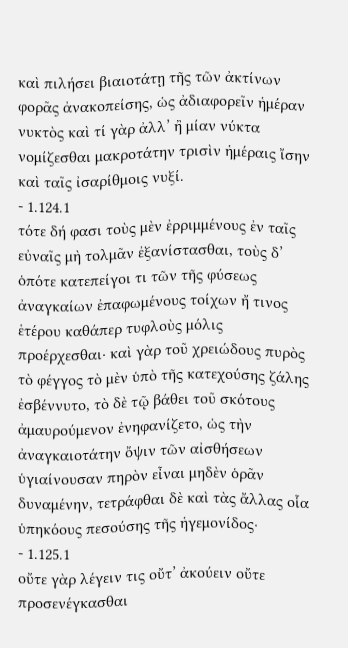καὶ πιλήσει βιαιοτάτῃ τῆς τῶν ἀκτίνων φορᾶς ἀνακοπείσης, ὡς ἀδιαφορεῖν ἡμέραν νυκτὸς καὶ τί γὰρ ἀλλ’ ἢ μίαν νύκτα νομίζεσθαι μακροτάτην τρισὶν ἡμέραις ἴσην καὶ ταῖς ἰσαρίθμοις νυξί.
- 1.124.1
τότε δή φασι τοὺς μὲν ἐρριμμένους ἐν ταῖς εὐναῖς μὴ τολμᾶν ἐξανίστασθαι, τοὺς δ’ ὁπότε κατεπείγοι τι τῶν τῆς φύσεως ἀναγκαίων ἐπαφωμένους τοίχων ἤ τινος ἑτέρου καθάπερ τυφλοὺς μόλις προέρχεσθαι· καὶ γὰρ τοῦ χρειώδους πυρὸς τὸ φέγγος τὸ μὲν ὑπὸ τῆς κατεχούσης ζάλης ἐσβέννυτο, τὸ δὲ τῷ βάθει τοῦ σκότους ἀμαυρούμενον ἐνηφανίζετο, ὡς τὴν ἀναγκαιοτάτην ὄψιν τῶν αἰσθήσεων ὑγιαίνουσαν πηρὸν εἶναι μηδὲν ὁρᾶν δυναμένην, τετράφθαι δὲ καὶ τὰς ἄλλας οἷα ὑπηκόους πεσούσης τῆς ἡγεμονίδος·
- 1.125.1
οὔτε γὰρ λέγειν τις οὔτ’ ἀκούειν οὔτε προσενέγκασθαι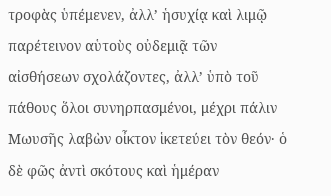τροφὰς ὑπέμενεν, ἀλλ’ ἡσυχίᾳ καὶ λιμῷ παρέτεινον αὑτοὺς οὐδεμιᾷ τῶν αἰσθήσεων σχολάζοντες, ἀλλ’ ὑπὸ τοῦ πάθους ὅλοι συνηρπασμένοι, μέχρι πάλιν Μωυσῆς λαβὼν οἶκτον ἱκετεύει τὸν θεόν· ὁ δὲ φῶς ἀντὶ σκότους καὶ ἡμέραν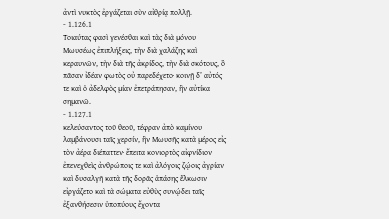ἀντὶ νυκτὸς ἐργάζεται σὺν αἰθρίᾳ πολλῇ.
- 1.126.1
Τοιαύτας φασὶ γενέσθαι καὶ τὰς διὰ μόνου Μωυσέως ἐπιπλήξεις, τὴν διὰ χαλάζης καὶ κεραυνῶν, τὴν διὰ τῆς ἀκρίδος, τὴν διὰ σκότους, ὃ πᾶσαν ἰδέαν φωτὸς οὐ παρεδέχετο· κοινῇ δ’ αὐτός τε καὶ ὁ ἀδελφὸς μίαν ἐπετράπησαν, ἣν αὐτίκα σημανῶ.
- 1.127.1
κελεύσαντος τοῦ θεοῦ, τέφραν ἀπὸ καμίνου λαμβάνουσι ταῖς χερσίν, ἣν Μωυσῆς κατὰ μέρος εἰς τὸν ἀέρα διέπαττεν· ἔπειτα κονιορτὸς αἰφνίδιον ἐπενεχθεὶς ἀνθρώποις τε καὶ ἀλόγοις ζῴοις ἀγρίαν καὶ δυσαλγῆ κατὰ τῆς δορᾶς ἁπάσης ἕλκωσιν εἰργάζετο καὶ τὰ σώματα εὐθὺς συνῴδει ταῖς ἐξανθήσεσιν ὑποπύους ἔχοντα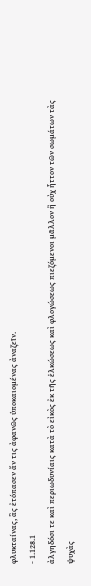φλυκταίνας, ἃς ἐτόπασεν ἄν τις ἀφανῶς ὑποκαιομένας ἀναζεῖν.
- 1.128.1
ἀλγηδόσι τε καὶ περιωδυνίαις κατὰ τὸ εἰκὸς ἐκ τῆς ἑλκώσεως καὶ φλογώσεως πιεζόμενοι μᾶλλον ἢ οὐχ ἧττον τῶν σωμάτων τὰς ψυχὰς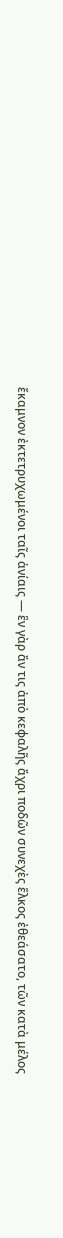ἔκαμνον ἐκτετρυχωμένοι ταῖς ἀνίαις — ἓν γὰρ ἄν τις ἀπὸ κεφαλῆς ἄχρι ποδῶν συνεχὲς ἕλκος ἐθεάσατο, τῶν κατὰ μέλος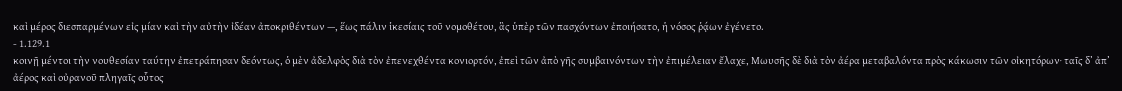καὶ μέρος διεσπαρμένων εἰς μίαν καὶ τὴν αὐτὴν ἰδέαν ἀποκριθέντων —, ἕως πάλιν ἱκεσίαις τοῦ νομοθέτου, ἃς ὑπὲρ τῶν πασχόντων ἐποιήσατο, ἡ νόσος ῥᾴων ἐγένετο.
- 1.129.1
κοινῇ μέντοι τὴν νουθεσίαν ταύτην ἐπετράπησαν δεόντως, ὁ μὲν ἀδελφὸς διὰ τὸν ἐπενεχθέντα κονιορτόν, ἐπεὶ τῶν ἀπὸ γῆς συμβαινόντων τὴν ἐπιμέλειαν ἔλαχε, Μωυσῆς δὲ διὰ τὸν ἀέρα μεταβαλόντα πρὸς κάκωσιν τῶν οἰκητόρων· ταῖς δ’ ἀπ’ ἀέρος καὶ οὐρανοῦ πληγαῖς οὗτος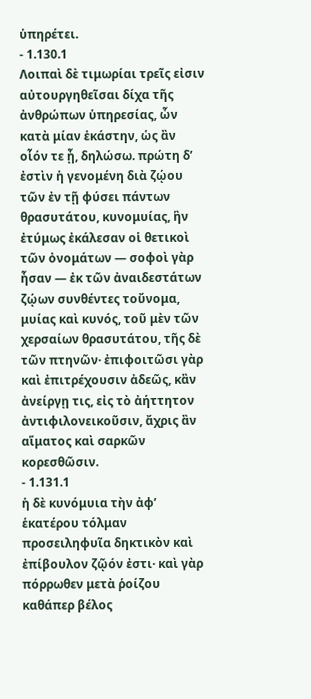ὑπηρέτει.
- 1.130.1
Λοιπαὶ δὲ τιμωρίαι τρεῖς εἰσιν αὐτουργηθεῖσαι δίχα τῆς ἀνθρώπων ὑπηρεσίας, ὧν κατὰ μίαν ἑκάστην, ὡς ἂν οἷόν τε ᾖ, δηλώσω. πρώτη δ’ ἐστὶν ἡ γενομένη διὰ ζῴου τῶν ἐν τῇ φύσει πάντων θρασυτάτου, κυνομυίας, ἣν ἐτύμως ἐκάλεσαν οἱ θετικοὶ τῶν ὀνομάτων — σοφοὶ γὰρ ἦσαν — ἐκ τῶν ἀναιδεστάτων ζῴων συνθέντες τοὔνομα, μυίας καὶ κυνός, τοῦ μὲν τῶν χερσαίων θρασυτάτου, τῆς δὲ τῶν πτηνῶν· ἐπιφοιτῶσι γὰρ καὶ ἐπιτρέχουσιν ἀδεῶς, κἂν ἀνείργῃ τις, εἰς τὸ ἀήττητον ἀντιφιλονεικοῦσιν, ἄχρις ἂν αἵματος καὶ σαρκῶν κορεσθῶσιν.
- 1.131.1
ἡ δὲ κυνόμυια τὴν ἀφ’ ἑκατέρου τόλμαν προσειληφυῖα δηκτικὸν καὶ ἐπίβουλον ζῷόν ἐστι· καὶ γὰρ πόρρωθεν μετὰ ῥοίζου καθάπερ βέλος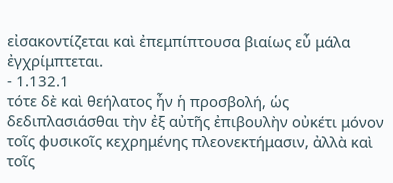εἰσακοντίζεται καὶ ἐπεμπίπτουσα βιαίως εὖ μάλα ἐγχρίμπτεται.
- 1.132.1
τότε δὲ καὶ θεήλατος ἦν ἡ προσβολή, ὡς δεδιπλασιάσθαι τὴν ἐξ αὐτῆς ἐπιβουλὴν οὐκέτι μόνον τοῖς φυσικοῖς κεχρημένης πλεονεκτήμασιν, ἀλλὰ καὶ τοῖς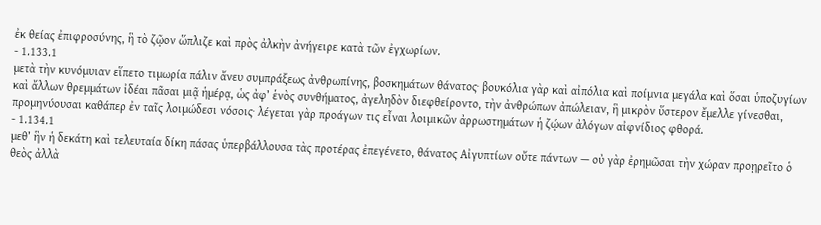ἐκ θείας ἐπιφροσύνης, ἣ τὸ ζῷον ὥπλιζε καὶ πρὸς ἀλκὴν ἀνήγειρε κατὰ τῶν ἐγχωρίων.
- 1.133.1
μετὰ τὴν κυνόμυιαν εἵπετο τιμωρία πάλιν ἄνευ συμπράξεως ἀνθρωπίνης, βοσκημάτων θάνατος· βουκόλια γὰρ καὶ αἰπόλια καὶ ποίμνια μεγάλα καὶ ὅσαι ὑποζυγίων καὶ ἄλλων θρεμμάτων ἰδέαι πᾶσαι μιᾷ ἡμέρᾳ, ὡς ἀφ’ ἑνὸς συνθήματος, ἀγεληδὸν διεφθείροντο, τὴν ἀνθρώπων ἀπώλειαν, ἣ μικρὸν ὕστερον ἔμελλε γίνεσθαι, προμηνύουσαι καθάπερ ἐν ταῖς λοιμώδεσι νόσοις· λέγεται γὰρ προάγων τις εἶναι λοιμικῶν ἀρρωστημάτων ἡ ζῴων ἀλόγων αἰφνίδιος φθορά.
- 1.134.1
μεθ’ ἣν ἡ δεκάτη καὶ τελευταία δίκη πάσας ὑπερβάλλουσα τὰς προτέρας ἐπεγένετο, θάνατος Αἰγυπτίων οὔτε πάντων — οὐ γὰρ ἐρημῶσαι τὴν χώραν προῃρεῖτο ὁ θεὸς ἀλλὰ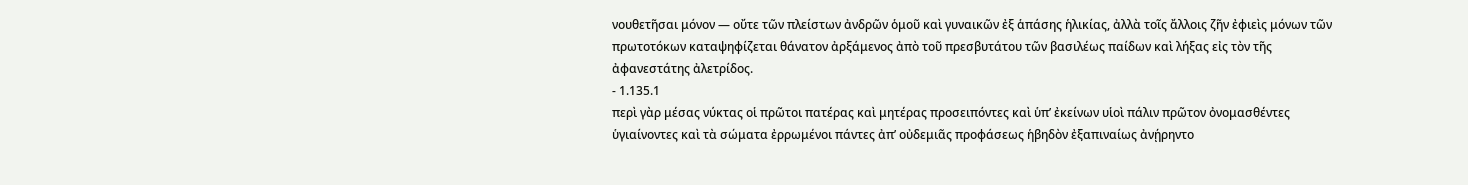νουθετῆσαι μόνον — οὔτε τῶν πλείστων ἀνδρῶν ὁμοῦ καὶ γυναικῶν ἐξ ἁπάσης ἡλικίας, ἀλλὰ τοῖς ἄλλοις ζῆν ἐφιεὶς μόνων τῶν πρωτοτόκων καταψηφίζεται θάνατον ἀρξάμενος ἀπὸ τοῦ πρεσβυτάτου τῶν βασιλέως παίδων καὶ λήξας εἰς τὸν τῆς ἀφανεστάτης ἀλετρίδος.
- 1.135.1
περὶ γὰρ μέσας νύκτας οἱ πρῶτοι πατέρας καὶ μητέρας προσειπόντες καὶ ὑπ’ ἐκείνων υἱοὶ πάλιν πρῶτον ὀνομασθέντες ὑγιαίνοντες καὶ τὰ σώματα ἐρρωμένοι πάντες ἀπ’ οὐδεμιᾶς προφάσεως ἡβηδὸν ἐξαπιναίως ἀνῄρηντο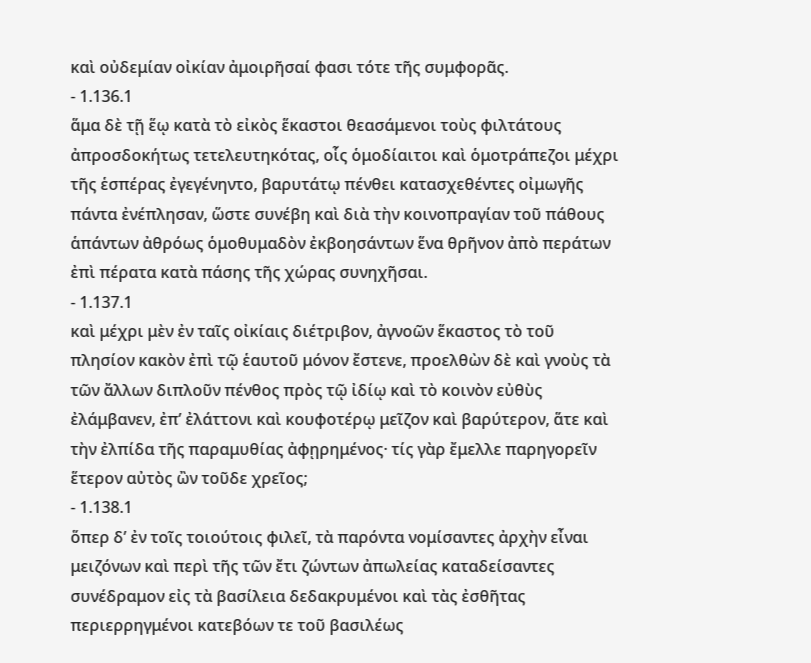καὶ οὐδεμίαν οἰκίαν ἀμοιρῆσαί φασι τότε τῆς συμφορᾶς.
- 1.136.1
ἅμα δὲ τῇ ἕῳ κατὰ τὸ εἰκὸς ἕκαστοι θεασάμενοι τοὺς φιλτάτους ἀπροσδοκήτως τετελευτηκότας, οἷς ὁμοδίαιτοι καὶ ὁμοτράπεζοι μέχρι τῆς ἑσπέρας ἐγεγένηντο, βαρυτάτῳ πένθει κατασχεθέντες οἰμωγῆς πάντα ἐνέπλησαν, ὥστε συνέβη καὶ διὰ τὴν κοινοπραγίαν τοῦ πάθους ἁπάντων ἀθρόως ὁμοθυμαδὸν ἐκβοησάντων ἕνα θρῆνον ἀπὸ περάτων ἐπὶ πέρατα κατὰ πάσης τῆς χώρας συνηχῆσαι.
- 1.137.1
καὶ μέχρι μὲν ἐν ταῖς οἰκίαις διέτριβον, ἀγνοῶν ἕκαστος τὸ τοῦ πλησίον κακὸν ἐπὶ τῷ ἑαυτοῦ μόνον ἔστενε, προελθὼν δὲ καὶ γνοὺς τὰ τῶν ἄλλων διπλοῦν πένθος πρὸς τῷ ἰδίῳ καὶ τὸ κοινὸν εὐθὺς ἐλάμβανεν, ἐπ’ ἐλάττονι καὶ κουφοτέρῳ μεῖζον καὶ βαρύτερον, ἅτε καὶ τὴν ἐλπίδα τῆς παραμυθίας ἀφῃρημένος· τίς γὰρ ἔμελλε παρηγορεῖν ἕτερον αὐτὸς ὢν τοῦδε χρεῖος;
- 1.138.1
ὅπερ δ’ ἐν τοῖς τοιούτοις φιλεῖ, τὰ παρόντα νομίσαντες ἀρχὴν εἶναι μειζόνων καὶ περὶ τῆς τῶν ἔτι ζώντων ἀπωλείας καταδείσαντες συνέδραμον εἰς τὰ βασίλεια δεδακρυμένοι καὶ τὰς ἐσθῆτας περιερρηγμένοι κατεβόων τε τοῦ βασιλέως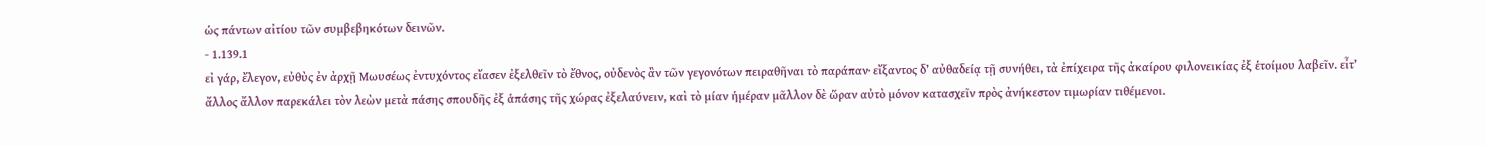ὡς πάντων αἰτίου τῶν συμβεβηκότων δεινῶν.
- 1.139.1
εἰ γάρ, ἔλεγον, εὐθὺς ἐν ἀρχῇ Μωυσέως ἐντυχόντος εἴασεν ἐξελθεῖν τὸ ἔθνος, οὐδενὸς ἂν τῶν γεγονότων πειραθῆναι τὸ παράπαν· εἴξαντος δ’ αὐθαδείᾳ τῇ συνήθει, τὰ ἐπίχειρα τῆς ἀκαίρου φιλονεικίας ἐξ ἑτοίμου λαβεῖν. εἶτ’ ἄλλος ἄλλον παρεκάλει τὸν λεὼν μετὰ πάσης σπουδῆς ἐξ ἁπάσης τῆς χώρας ἐξελαύνειν, καὶ τὸ μίαν ἡμέραν μᾶλλον δὲ ὥραν αὐτὸ μόνον κατασχεῖν πρὸς ἀνήκεστον τιμωρίαν τιθέμενοι.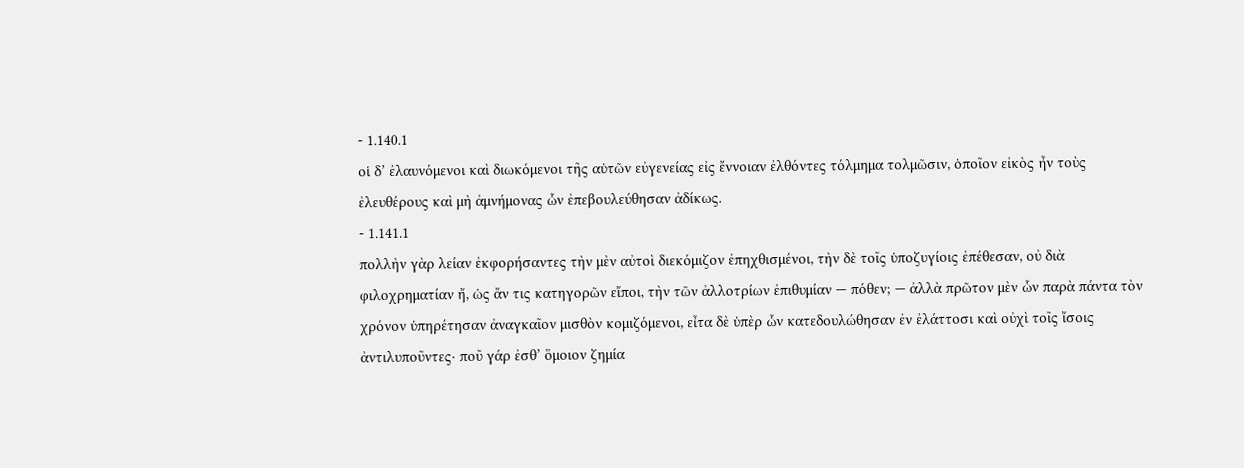- 1.140.1
οἱ δ’ ἐλαυνόμενοι καὶ διωκόμενοι τῆς αὑτῶν εὐγενείας εἰς ἔννοιαν ἐλθόντες τόλμημα τολμῶσιν, ὁποῖον εἰκὸς ἦν τοὺς ἐλευθέρους καὶ μὴ ἀμνήμονας ὧν ἐπεβουλεύθησαν ἀδίκως.
- 1.141.1
πολλὴν γὰρ λείαν ἐκφορήσαντες τὴν μὲν αὐτοὶ διεκόμιζον ἐπηχθισμένοι, τὴν δὲ τοῖς ὑποζυγίοις ἐπέθεσαν, οὐ διὰ φιλοχρηματίαν ἤ, ὡς ἄν τις κατηγορῶν εἴποι, τὴν τῶν ἀλλοτρίων ἐπιθυμίαν — πόθεν; — ἀλλὰ πρῶτον μὲν ὧν παρὰ πάντα τὸν χρόνον ὑπηρέτησαν ἀναγκαῖον μισθὸν κομιζόμενοι, εἶτα δὲ ὑπὲρ ὧν κατεδουλώθησαν ἐν ἐλάττοσι καὶ οὐχὶ τοῖς ἴσοις ἀντιλυποῦντες· ποῦ γάρ ἐσθ’ ὅμοιον ζημία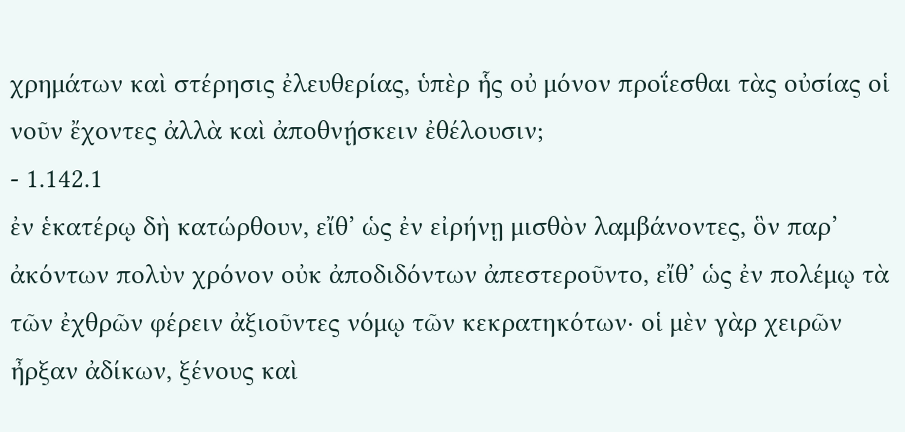χρημάτων καὶ στέρησις ἐλευθερίας, ὑπὲρ ἧς οὐ μόνον προΐεσθαι τὰς οὐσίας οἱ νοῦν ἔχοντες ἀλλὰ καὶ ἀποθνῄσκειν ἐθέλουσιν;
- 1.142.1
ἐν ἑκατέρῳ δὴ κατώρθουν, εἴθ’ ὡς ἐν εἰρήνῃ μισθὸν λαμβάνοντες, ὃν παρ’ ἀκόντων πολὺν χρόνον οὐκ ἀποδιδόντων ἀπεστεροῦντο, εἴθ’ ὡς ἐν πολέμῳ τὰ τῶν ἐχθρῶν φέρειν ἀξιοῦντες νόμῳ τῶν κεκρατηκότων· οἱ μὲν γὰρ χειρῶν ἦρξαν ἀδίκων, ξένους καὶ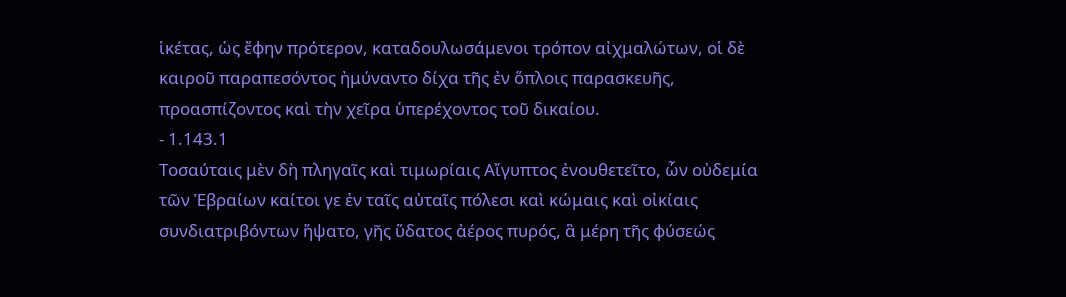ἱκέτας, ὡς ἔφην πρότερον, καταδουλωσάμενοι τρόπον αἰχμαλώτων, οἱ δὲ καιροῦ παραπεσόντος ἠμύναντο δίχα τῆς ἐν ὅπλοις παρασκευῆς, προασπίζοντος καὶ τὴν χεῖρα ὑπερέχοντος τοῦ δικαίου.
- 1.143.1
Τοσαύταις μὲν δὴ πληγαῖς καὶ τιμωρίαις Αἴγυπτος ἐνουθετεῖτο, ὧν οὐδεμία τῶν Ἑβραίων καίτοι γε ἐν ταῖς αὐταῖς πόλεσι καὶ κώμαις καὶ οἰκίαις συνδιατριβόντων ἥψατο, γῆς ὕδατος ἀέρος πυρός, ἃ μέρη τῆς φύσεώς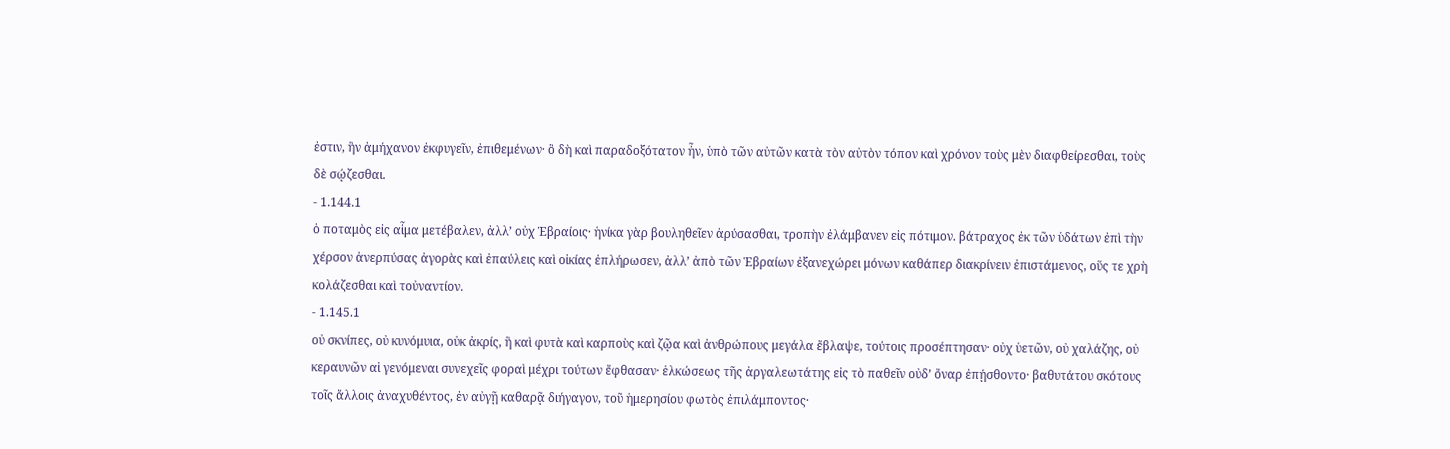ἐστιν, ἣν ἀμήχανον ἐκφυγεῖν, ἐπιθεμένων· ὃ δὴ καὶ παραδοξότατον ἦν, ὑπὸ τῶν αὐτῶν κατὰ τὸν αὐτὸν τόπον καὶ χρόνον τοὺς μὲν διαφθείρεσθαι, τοὺς δὲ σῴζεσθαι.
- 1.144.1
ὁ ποταμὸς εἰς αἷμα μετέβαλεν, ἀλλ’ οὐχ Ἑβραίοις· ἡνίκα γὰρ βουληθεῖεν ἀρύσασθαι, τροπὴν ἐλάμβανεν εἰς πότιμον. βάτραχος ἐκ τῶν ὑδάτων ἐπὶ τὴν χέρσον ἀνερπύσας ἀγορὰς καὶ ἐπαύλεις καὶ οἰκίας ἐπλήρωσεν, ἀλλ’ ἀπὸ τῶν Ἑβραίων ἐξανεχώρει μόνων καθάπερ διακρίνειν ἐπιστάμενος, οὕς τε χρὴ κολάζεσθαι καὶ τοὐναντίον.
- 1.145.1
οὐ σκνίπες, οὐ κυνόμυια, οὐκ ἀκρίς, ἣ καὶ φυτὰ καὶ καρποὺς καὶ ζῷα καὶ ἀνθρώπους μεγάλα ἔβλαψε, τούτοις προσέπτησαν· οὐχ ὑετῶν, οὐ χαλάζης, οὐ κεραυνῶν αἱ γενόμεναι συνεχεῖς φοραὶ μέχρι τούτων ἔφθασαν· ἑλκώσεως τῆς ἀργαλεωτάτης εἰς τὸ παθεῖν οὐδ’ ὄναρ ἐπῄσθοντο· βαθυτάτου σκότους τοῖς ἄλλοις ἀναχυθέντος, ἐν αὐγῇ καθαρᾷ διήγαγον, τοῦ ἡμερησίου φωτὸς ἐπιλάμποντος·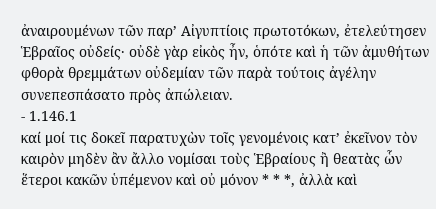ἀναιρουμένων τῶν παρ’ Αἰγυπτίοις πρωτοτόκων, ἐτελεύτησεν Ἑβραῖος οὐδείς· οὐδὲ γὰρ εἰκὸς ἦν, ὁπότε καὶ ἡ τῶν ἀμυθήτων φθορὰ θρεμμάτων οὐδεμίαν τῶν παρὰ τούτοις ἀγέλην συνεπεσπάσατο πρὸς ἀπώλειαν.
- 1.146.1
καί μοί τις δοκεῖ παρατυχὼν τοῖς γενομένοις κατ’ ἐκεῖνον τὸν καιρὸν μηδὲν ἂν ἄλλο νομίσαι τοὺς Ἑβραίους ἢ θεατὰς ὧν ἕτεροι κακῶν ὑπέμενον καὶ οὐ μόνον * * *, ἀλλὰ καὶ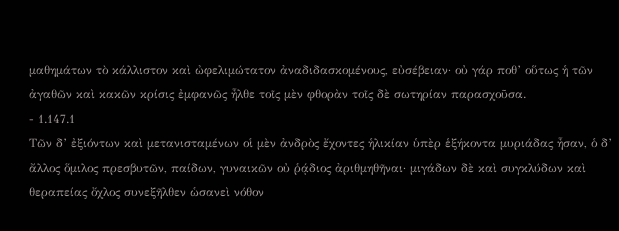μαθημάτων τὸ κάλλιστον καὶ ὠφελιμώτατον ἀναδιδασκομένους, εὐσέβειαν· οὐ γάρ ποθ’ οὕτως ἡ τῶν ἀγαθῶν καὶ κακῶν κρίσις ἐμφανῶς ἦλθε τοῖς μὲν φθορὰν τοῖς δὲ σωτηρίαν παρασχοῦσα.
- 1.147.1
Τῶν δ’ ἐξιόντων καὶ μετανισταμένων οἱ μὲν ἀνδρὸς ἔχοντες ἡλικίαν ὑπὲρ ἑξήκοντα μυριάδας ἦσαν, ὁ δ’ ἄλλος ὅμιλος πρεσβυτῶν, παίδων, γυναικῶν οὐ ῥᾴδιος ἀριθμηθῆναι· μιγάδων δὲ καὶ συγκλύδων καὶ θεραπείας ὄχλος συνεξῆλθεν ὡσανεὶ νόθον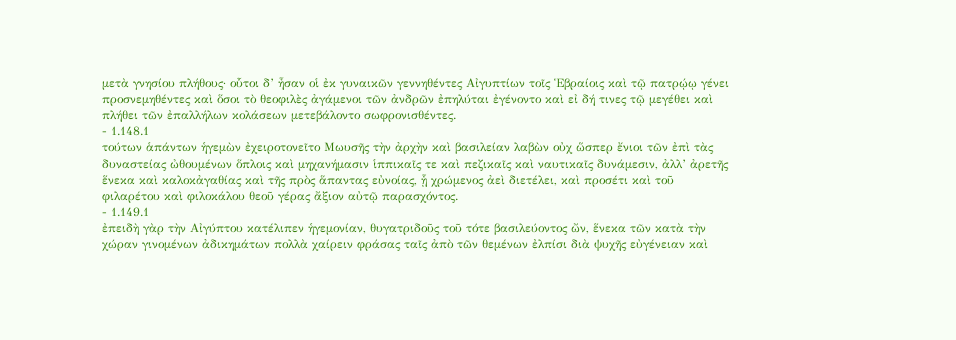μετὰ γνησίου πλήθους· οὗτοι δ’ ἦσαν οἱ ἐκ γυναικῶν γεννηθέντες Αἰγυπτίων τοῖς Ἑβραίοις καὶ τῷ πατρῴῳ γένει προσνεμηθέντες καὶ ὅσοι τὸ θεοφιλὲς ἀγάμενοι τῶν ἀνδρῶν ἐπηλύται ἐγένοντο καὶ εἰ δή τινες τῷ μεγέθει καὶ πλήθει τῶν ἐπαλλήλων κολάσεων μετεβάλοντο σωφρονισθέντες.
- 1.148.1
τούτων ἁπάντων ἡγεμὼν ἐχειροτονεῖτο Μωυσῆς τὴν ἀρχὴν καὶ βασιλείαν λαβὼν οὐχ ὥσπερ ἔνιοι τῶν ἐπὶ τὰς δυναστείας ὠθουμένων ὅπλοις καὶ μηχανήμασιν ἱππικαῖς τε καὶ πεζικαῖς καὶ ναυτικαῖς δυνάμεσιν, ἀλλ’ ἀρετῆς ἕνεκα καὶ καλοκἀγαθίας καὶ τῆς πρὸς ἅπαντας εὐνοίας, ᾗ χρώμενος ἀεὶ διετέλει, καὶ προσέτι καὶ τοῦ φιλαρέτου καὶ φιλοκάλου θεοῦ γέρας ἄξιον αὐτῷ παρασχόντος.
- 1.149.1
ἐπειδὴ γὰρ τὴν Αἰγύπτου κατέλιπεν ἡγεμονίαν, θυγατριδοῦς τοῦ τότε βασιλεύοντος ὤν, ἕνεκα τῶν κατὰ τὴν χώραν γινομένων ἀδικημάτων πολλὰ χαίρειν φράσας ταῖς ἀπὸ τῶν θεμένων ἐλπίσι διὰ ψυχῆς εὐγένειαν καὶ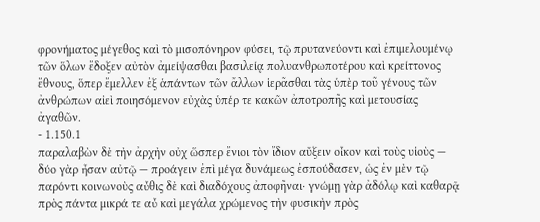φρονήματος μέγεθος καὶ τὸ μισοπόνηρον φύσει, τῷ πρυτανεύοντι καὶ ἐπιμελουμένῳ τῶν ὅλων ἔδοξεν αὐτὸν ἀμείψασθαι βασιλείᾳ πολυανθρωποτέρου καὶ κρείττονος ἔθνους, ὅπερ ἔμελλεν ἐξ ἁπάντων τῶν ἄλλων ἱερᾶσθαι τὰς ὑπὲρ τοῦ γένους τῶν ἀνθρώπων αἰεὶ ποιησόμενον εὐχὰς ὑπέρ τε κακῶν ἀποτροπῆς καὶ μετουσίας ἀγαθῶν.
- 1.150.1
παραλαβὼν δὲ τὴν ἀρχὴν οὐχ ὥσπερ ἔνιοι τὸν ἴδιον αὔξειν οἶκον καὶ τοὺς υἱοὺς — δύο γὰρ ἦσαν αὐτῷ — προάγειν ἐπὶ μέγα δυνάμεως ἐσπούδασεν, ὡς ἐν μὲν τῷ παρόντι κοινωνοὺς αὖθις δὲ καὶ διαδόχους ἀποφῆναι· γνώμῃ γὰρ ἀδόλῳ καὶ καθαρᾷ πρὸς πάντα μικρά τε αὖ καὶ μεγάλα χρώμενος τὴν φυσικὴν πρὸς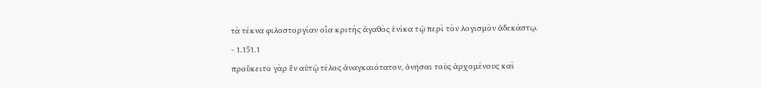τὰ τέκνα φιλοστοργίαν οἷα κριτὴς ἀγαθὸς ἐνίκα τῷ περὶ τὸν λογισμὸν ἀδεκάστῳ.
- 1.151.1
προὔκειτο γὰρ ἓν αὐτῷ τέλος ἀναγκαιότατον, ὀνῆσαι τοὺς ἀρχομένους καὶ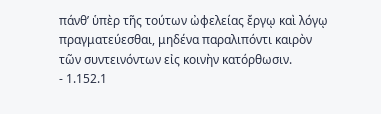πάνθ’ ὑπὲρ τῆς τούτων ὠφελείας ἔργῳ καὶ λόγῳ πραγματεύεσθαι, μηδένα παραλιπόντι καιρὸν τῶν συντεινόντων εἰς κοινὴν κατόρθωσιν.
- 1.152.1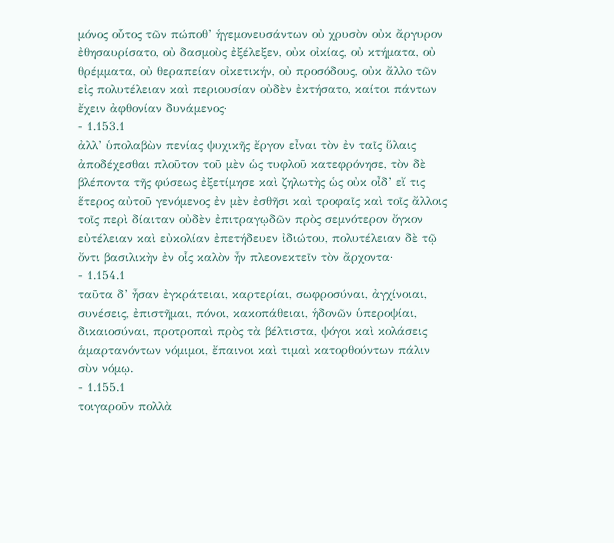μόνος οὗτος τῶν πώποθ’ ἡγεμονευσάντων οὐ χρυσὸν οὐκ ἄργυρον ἐθησαυρίσατο, οὐ δασμοὺς ἐξέλεξεν, οὐκ οἰκίας, οὐ κτήματα, οὐ θρέμματα, οὐ θεραπείαν οἰκετικήν, οὐ προσόδους, οὐκ ἄλλο τῶν εἰς πολυτέλειαν καὶ περιουσίαν οὐδὲν ἐκτήσατο, καίτοι πάντων ἔχειν ἀφθονίαν δυνάμενος·
- 1.153.1
ἀλλ’ ὑπολαβὼν πενίας ψυχικῆς ἔργον εἶναι τὸν ἐν ταῖς ὕλαις ἀποδέχεσθαι πλοῦτον τοῦ μὲν ὡς τυφλοῦ κατεφρόνησε, τὸν δὲ βλέποντα τῆς φύσεως ἐξετίμησε καὶ ζηλωτὴς ὡς οὐκ οἶδ’ εἴ τις ἕτερος αὐτοῦ γενόμενος ἐν μὲν ἐσθῆσι καὶ τροφαῖς καὶ τοῖς ἄλλοις τοῖς περὶ δίαιταν οὐδὲν ἐπιτραγῳδῶν πρὸς σεμνότερον ὄγκον εὐτέλειαν καὶ εὐκολίαν ἐπετήδευεν ἰδιώτου, πολυτέλειαν δὲ τῷ ὄντι βασιλικὴν ἐν οἷς καλὸν ἦν πλεονεκτεῖν τὸν ἄρχοντα·
- 1.154.1
ταῦτα δ’ ἦσαν ἐγκράτειαι, καρτερίαι, σωφροσύναι, ἀγχίνοιαι, συνέσεις, ἐπιστῆμαι, πόνοι, κακοπάθειαι, ἡδονῶν ὑπεροψίαι, δικαιοσύναι, προτροπαὶ πρὸς τὰ βέλτιστα, ψόγοι καὶ κολάσεις ἁμαρτανόντων νόμιμοι, ἔπαινοι καὶ τιμαὶ κατορθούντων πάλιν σὺν νόμῳ.
- 1.155.1
τοιγαροῦν πολλὰ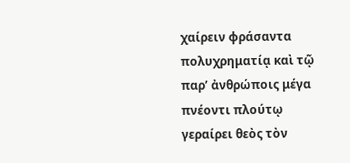χαίρειν φράσαντα πολυχρηματίᾳ καὶ τῷ παρ’ ἀνθρώποις μέγα πνέοντι πλούτῳ γεραίρει θεὸς τὸν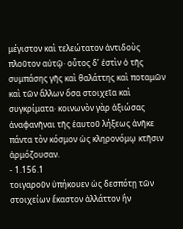μέγιστον καὶ τελεώτατον ἀντιδοὺς πλοῦτον αὐτῷ· οὗτος δ’ ἐστὶν ὁ τῆς συμπάσης γῆς καὶ θαλάττης καὶ ποταμῶν καὶ τῶν ἄλλων ὅσα στοιχεῖα καὶ συγκρίματα· κοινωνὸν γὰρ ἀξιώσας ἀναφανῆναι τῆς ἑαυτοῦ λήξεως ἀνῆκε πάντα τὸν κόσμον ὡς κληρονόμῳ κτῆσιν ἁρμόζουσαν.
- 1.156.1
τοιγαροῦν ὑπήκουεν ὡς δεσπότῃ τῶν στοιχείων ἕκαστον ἀλλάττον ἣν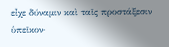εἶχε δύναμιν καὶ ταῖς προστάξεσιν ὑπεῖκον·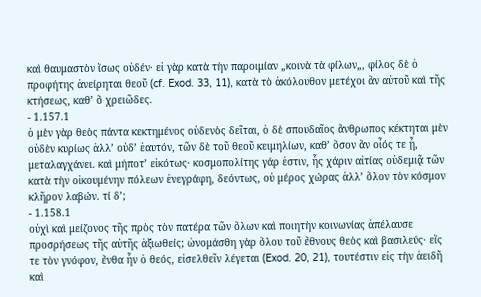καὶ θαυμαστὸν ἴσως οὐδέν· εἰ γὰρ κατὰ τὴν παροιμίαν „κοινὰ τὰ φίλων„, φίλος δὲ ὁ προφήτης ἀνείρηται θεοῦ (cf. Exod. 33, 11), κατὰ τὸ ἀκόλουθον μετέχοι ἂν αὐτοῦ καὶ τῆς κτήσεως, καθ’ ὃ χρειῶδες.
- 1.157.1
ὁ μὲν γὰρ θεὸς πάντα κεκτημένος οὐδενὸς δεῖται, ὁ δὲ σπουδαῖος ἄνθρωπος κέκτηται μὲν οὐδὲν κυρίως ἀλλ’ οὐδ’ ἑαυτόν, τῶν δὲ τοῦ θεοῦ κειμηλίων, καθ’ ὅσον ἂν οἷός τε ᾖ, μεταλαγχάνει. καὶ μήποτ’ εἰκότως· κοσμοπολίτης γάρ ἐστιν, ἧς χάριν αἰτίας οὐδεμιᾷ τῶν κατὰ τὴν οἰκουμένην πόλεων ἐνεγράφη, δεόντως, οὐ μέρος χώρας ἀλλ’ ὅλον τὸν κόσμον κλῆρον λαβών. τί δ’;
- 1.158.1
οὐχὶ καὶ μείζονος τῆς πρὸς τὸν πατέρα τῶν ὅλων καὶ ποιητὴν κοινωνίας ἀπέλαυσε προσρήσεως τῆς αὐτῆς ἀξιωθείς; ὠνομάσθη γὰρ ὅλου τοῦ ἔθνους θεὸς καὶ βασιλεύς· εἴς τε τὸν γνόφον, ἔνθα ἦν ὁ θεός, εἰσελθεῖν λέγεται (Exod. 20, 21), τουτέστιν εἰς τὴν ἀειδῆ καὶ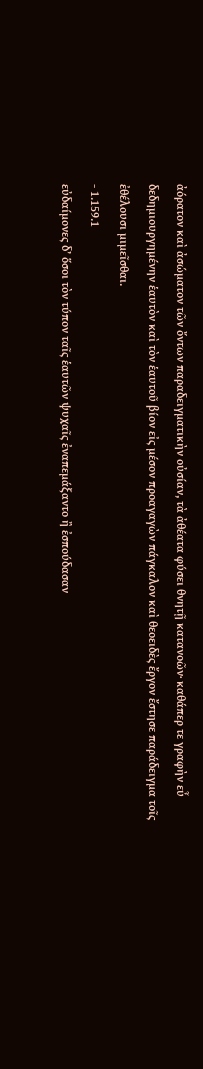ἀόρατον καὶ ἀσώματον τῶν ὄντων παραδειγματικὴν οὐσίαν, τὰ ἀθέατα φύσει θνητῇ κατανοῶν· καθάπερ τε γραφὴν εὖ δεδημιουργημένην ἑαυτὸν καὶ τὸν ἑαυτοῦ βίον εἰς μέσον προαγαγὼν πάγκαλον καὶ θεοειδὲς ἔργον ἔστησε παράδειγμα τοῖς ἐθέλουσι μιμεῖσθαι.
- 1.159.1
εὐδαίμονες δ’ ὅσοι τὸν τύπον ταῖς ἑαυτῶν ψυχαῖς ἐναπεμάξαντο ἢ ἐσπούδασαν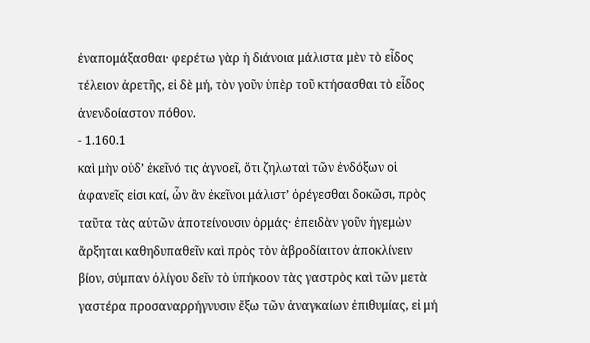ἐναπομάξασθαι· φερέτω γὰρ ἡ διάνοια μάλιστα μὲν τὸ εἶδος τέλειον ἀρετῆς, εἰ δὲ μή, τὸν γοῦν ὑπὲρ τοῦ κτήσασθαι τὸ εἶδος ἀνενδοίαστον πόθον.
- 1.160.1
καὶ μὴν οὐδ’ ἐκεῖνό τις ἀγνοεῖ, ὅτι ζηλωταὶ τῶν ἐνδόξων οἱ ἀφανεῖς εἰσι καί, ὧν ἂν ἐκεῖνοι μάλιστ’ ὀρέγεσθαι δοκῶσι, πρὸς ταῦτα τὰς αὑτῶν ἀποτείνουσιν ὁρμάς· ἐπειδὰν γοῦν ἡγεμὼν ἄρξηται καθηδυπαθεῖν καὶ πρὸς τὸν ἁβροδίαιτον ἀποκλίνειν βίον, σύμπαν ὀλίγου δεῖν τὸ ὑπήκοον τὰς γαστρὸς καὶ τῶν μετὰ γαστέρα προσαναρρήγνυσιν ἔξω τῶν ἀναγκαίων ἐπιθυμίας, εἰ μή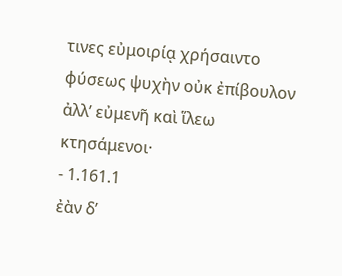τινες εὐμοιρίᾳ χρήσαιντο φύσεως ψυχὴν οὐκ ἐπίβουλον ἀλλ’ εὐμενῆ καὶ ἵλεω κτησάμενοι·
- 1.161.1
ἐὰν δ’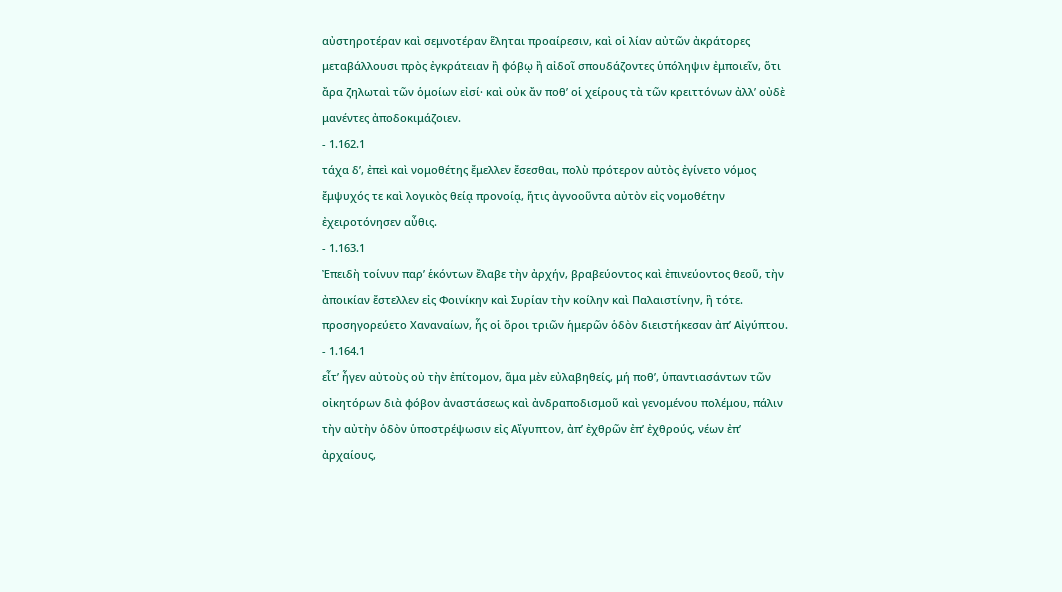αὐστηροτέραν καὶ σεμνοτέραν ἕληται προαίρεσιν, καὶ οἱ λίαν αὐτῶν ἀκράτορες μεταβάλλουσι πρὸς ἐγκράτειαν ἢ φόβῳ ἢ αἰδοῖ σπουδάζοντες ὑπόληψιν ἐμποιεῖν, ὅτι ἄρα ζηλωταὶ τῶν ὁμοίων εἰσί· καὶ οὐκ ἄν ποθ’ οἱ χείρους τὰ τῶν κρειττόνων ἀλλ’ οὐδὲ μανέντες ἀποδοκιμάζοιεν.
- 1.162.1
τάχα δ’, ἐπεὶ καὶ νομοθέτης ἔμελλεν ἔσεσθαι, πολὺ πρότερον αὐτὸς ἐγίνετο νόμος ἔμψυχός τε καὶ λογικὸς θείᾳ προνοίᾳ, ἥτις ἀγνοοῦντα αὐτὸν εἰς νομοθέτην ἐχειροτόνησεν αὖθις.
- 1.163.1
Ἐπειδὴ τοίνυν παρ’ ἑκόντων ἔλαβε τὴν ἀρχήν, βραβεύοντος καὶ ἐπινεύοντος θεοῦ, τὴν ἀποικίαν ἔστελλεν εἰς Φοινίκην καὶ Συρίαν τὴν κοίλην καὶ Παλαιστίνην, ἣ τότε. προσηγορεύετο Χαναναίων, ἧς οἱ ὅροι τριῶν ἡμερῶν ὁδὸν διειστήκεσαν ἀπ’ Αἰγύπτου.
- 1.164.1
εἶτ’ ἦγεν αὐτοὺς οὐ τὴν ἐπίτομον, ἅμα μὲν εὐλαβηθείς, μή ποθ’, ὑπαντιασάντων τῶν οἰκητόρων διὰ φόβον ἀναστάσεως καὶ ἀνδραποδισμοῦ καὶ γενομένου πολέμου, πάλιν τὴν αὐτὴν ὁδὸν ὑποστρέψωσιν εἰς Αἴγυπτον, ἀπ’ ἐχθρῶν ἐπ’ ἐχθρούς, νέων ἐπ’ ἀρχαίους,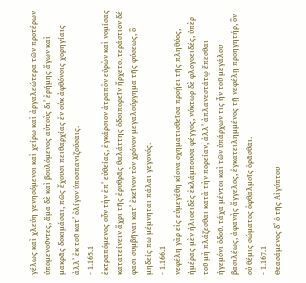γέλως καὶ χλεύη γενησόμενοι καὶ χείρω καὶ ἀργαλεώτερα τῶν προτέρων ὑπομενοῦντες, ἅμα δὲ καὶ βουλόμενος αὐτοὺς δι’ ἐρήμης ἄγων καὶ μακρᾶς δοκιμάσαι, πῶς ἔχουσι πειθαρχίας ἐν οὐκ ἀφθόνοις χορηγίαις ἀλλ’ ἐκ τοῦ κατ’ ὀλίγον ὑποσπανιζούσαις.
- 1.165.1
ἐκτραπόμενος οὖν τὴν ἐπ’ εὐθείας, ἐγκάρσιον ἀτραπὸν εὑρὼν καὶ νομίσας κατατείνειν ἄχρι τῆς ἐρυθρᾶς θαλάττης ὁδοιπορεῖν ἤρχετο. τεράστιον δέ φασι συμβῆναι κατ’ ἐκεῖνον τὸν χρόνον μεγαλούργημα τῆς φύσεως, ὃ μηδείς πω μέμνηται πάλαι γεγονός.
- 1.166.1
νεφέλη γὰρ εἰς εὐμεγέθη κίονα σχηματισθεῖσα προῄει τῆς πληθύος, ἡμέρας μὲν ἡλιοειδὲς ἐκλάμπουσα φέγγος, νύκτωρ δὲ φλογοειδές, ὑπὲρ τοῦ μὴ πλάζεσθαι κατὰ τὴν πορείαν, ἀλλ’ ἀπλανεστάτῳ ἕπεσθαι ἡγεμόνι ὁδοῦ. τάχα μέντοι καὶ τῶν ὑπάρχων τις ἦν τοῦ μεγάλου βασιλέως, ἀφανὴς ἄγγελος, ἐγκατειλημμένος τῇ νεφέλῃ προηγητήρ, ὃν οὐ θέμις σώματος ὀφθαλμοῖς ὁρᾶσθαι.
- 1.167.1
Θεασάμενος δ’ ὁ τῆς Αἰγύπτου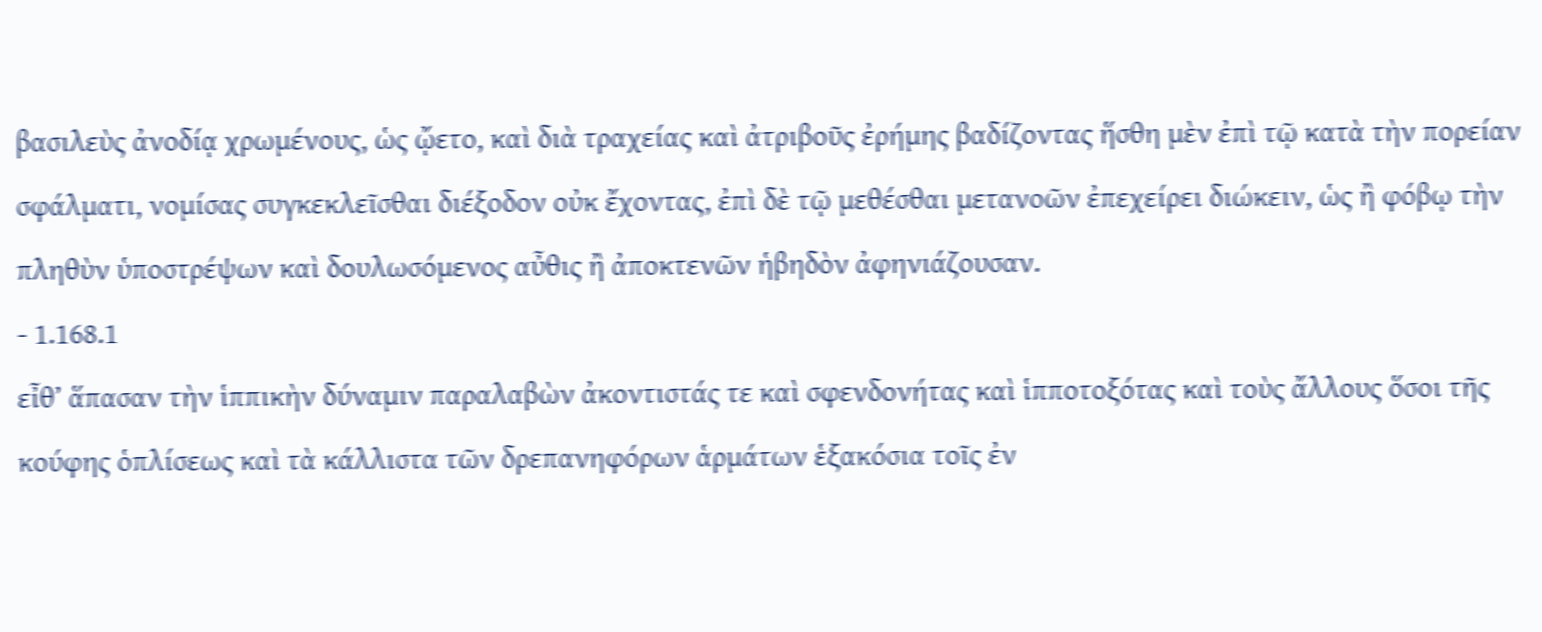βασιλεὺς ἀνοδίᾳ χρωμένους, ὡς ᾤετο, καὶ διὰ τραχείας καὶ ἀτριβοῦς ἐρήμης βαδίζοντας ἥσθη μὲν ἐπὶ τῷ κατὰ τὴν πορείαν σφάλματι, νομίσας συγκεκλεῖσθαι διέξοδον οὐκ ἔχοντας, ἐπὶ δὲ τῷ μεθέσθαι μετανοῶν ἐπεχείρει διώκειν, ὡς ἢ φόβῳ τὴν πληθὺν ὑποστρέψων καὶ δουλωσόμενος αὖθις ἢ ἀποκτενῶν ἡβηδὸν ἀφηνιάζουσαν.
- 1.168.1
εἶθ’ ἅπασαν τὴν ἱππικὴν δύναμιν παραλαβὼν ἀκοντιστάς τε καὶ σφενδονήτας καὶ ἱπποτοξότας καὶ τοὺς ἄλλους ὅσοι τῆς κούφης ὁπλίσεως καὶ τὰ κάλλιστα τῶν δρεπανηφόρων ἁρμάτων ἑξακόσια τοῖς ἐν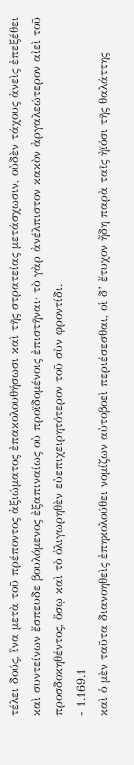τέλει δούς, ἵνα μετὰ τοῦ πρέποντος ἀξιώματος ἐπακολουθήσωσι καὶ τῆς στρατείας μετάσχωσιν, οὐδὲν τάχους ἀνεὶς ἐπεξέθει καὶ συντείνων ἔσπευδε βουλόμενος ἐξαπιναίως οὐ προϊδομένοις ἐπιστῆναι· τὸ γὰρ ἀνέλπιστον κακὸν ἀργαλεώτερον αἰεὶ τοῦ προσδοκηθέντος, ὅσῳ καὶ τὸ ὀλιγωρηθὲν εὐεπιχειρητότερον τοῦ σὺν φροντίδι.
- 1.169.1
καὶ ὁ μὲν ταῦτα διανοηθεὶς ἐπηκολούθει νομίζων αὐτοβοεὶ περιέσεσθαι, οἱ δ’ ἔτυχον ἤδη παρὰ ταῖς ἠϊόσι τῆς θαλάττης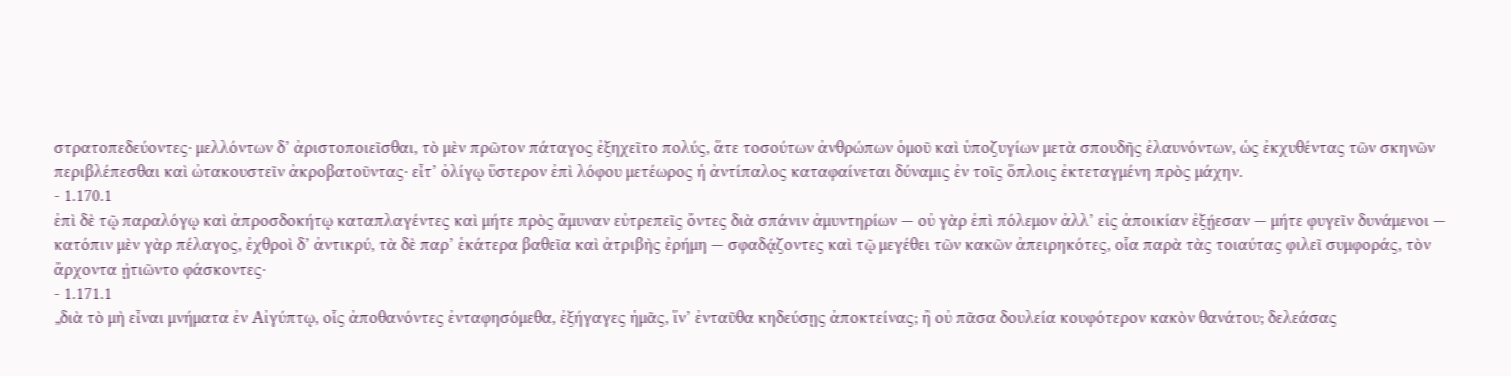στρατοπεδεύοντες· μελλόντων δ’ ἀριστοποιεῖσθαι, τὸ μὲν πρῶτον πάταγος ἐξηχεῖτο πολύς, ἅτε τοσούτων ἀνθρώπων ὁμοῦ καὶ ὑποζυγίων μετὰ σπουδῆς ἐλαυνόντων, ὡς ἐκχυθέντας τῶν σκηνῶν περιβλέπεσθαι καὶ ὠτακουστεῖν ἀκροβατοῦντας· εἶτ’ ὀλίγῳ ὕστερον ἐπὶ λόφου μετέωρος ἡ ἀντίπαλος καταφαίνεται δύναμις ἐν τοῖς ὅπλοις ἐκτεταγμένη πρὸς μάχην.
- 1.170.1
ἐπὶ δὲ τῷ παραλόγῳ καὶ ἀπροσδοκήτῳ καταπλαγέντες καὶ μήτε πρὸς ἄμυναν εὐτρεπεῖς ὄντες διὰ σπάνιν ἀμυντηρίων — οὐ γὰρ ἐπὶ πόλεμον ἀλλ’ εἰς ἀποικίαν ἐξῄεσαν — μήτε φυγεῖν δυνάμενοι — κατόπιν μὲν γὰρ πέλαγος, ἐχθροὶ δ’ ἀντικρύ, τὰ δὲ παρ’ ἑκάτερα βαθεῖα καὶ ἀτριβὴς ἐρήμη — σφαδᾴζοντες καὶ τῷ μεγέθει τῶν κακῶν ἀπειρηκότες, οἷα παρὰ τὰς τοιαύτας φιλεῖ συμφοράς, τὸν ἄρχοντα ᾐτιῶντο φάσκοντες·
- 1.171.1
„διὰ τὸ μὴ εἶναι μνήματα ἐν Αἰγύπτῳ, οἷς ἀποθανόντες ἐνταφησόμεθα, ἐξήγαγες ἡμᾶς, ἵν’ ἐνταῦθα κηδεύσῃς ἀποκτείνας; ἢ οὐ πᾶσα δουλεία κουφότερον κακὸν θανάτου; δελεάσας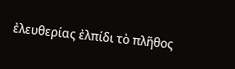ἐλευθερίας ἐλπίδι τὸ πλῆθος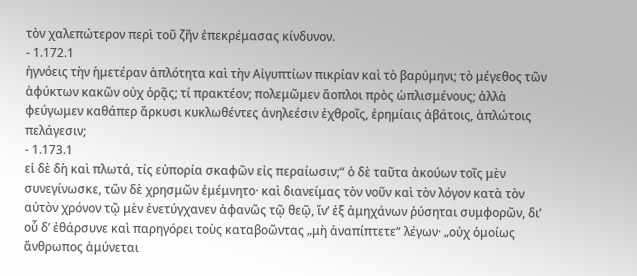τὸν χαλεπώτερον περὶ τοῦ ζῆν ἐπεκρέμασας κίνδυνον.
- 1.172.1
ἠγνόεις τὴν ἡμετέραν ἁπλότητα καὶ τὴν Αἰγυπτίων πικρίαν καὶ τὸ βαρύμηνι; τὸ μέγεθος τῶν ἀφύκτων κακῶν οὐχ ὁρᾷς; τί πρακτέον; πολεμῶμεν ἄοπλοι πρὸς ὡπλισμένους; ἀλλὰ φεύγωμεν καθάπερ ἄρκυσι κυκλωθέντες ἀνηλεέσιν ἐχθροῖς, ἐρημίαις ἀβάτοις, ἀπλώτοις πελάγεσιν;
- 1.173.1
εἰ δὲ δὴ καὶ πλωτά, τίς εὐπορία σκαφῶν εἰς περαίωσιν;“ ὁ δὲ ταῦτα ἀκούων τοῖς μὲν συνεγίνωσκε, τῶν δὲ χρησμῶν ἐμέμνητο· καὶ διανείμας τὸν νοῦν καὶ τὸν λόγον κατὰ τὸν αὐτὸν χρόνον τῷ μὲν ἐνετύγχανεν ἀφανῶς τῷ θεῷ, ἵν’ ἐξ ἀμηχάνων ῥύσηται συμφορῶν, δι’ οὗ δ’ ἐθάρσυνε καὶ παρηγόρει τοὺς καταβοῶντας „μὴ ἀναπίπτετε“ λέγων· „οὐχ ὁμοίως ἄνθρωπος ἀμύνεται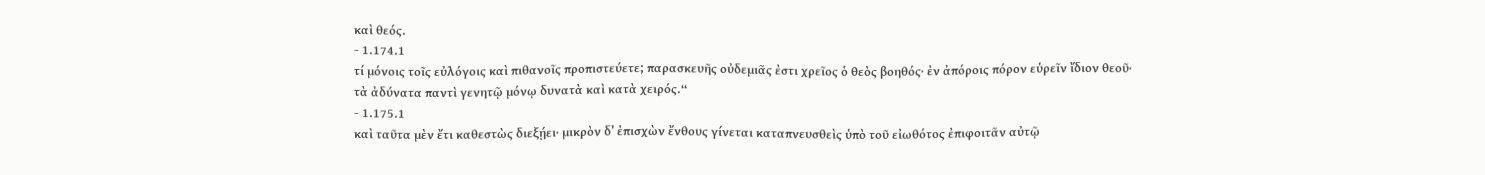καὶ θεός.
- 1.174.1
τί μόνοις τοῖς εὐλόγοις καὶ πιθανοῖς προπιστεύετε; παρασκευῆς οὐδεμιᾶς ἐστι χρεῖος ὁ θεὸς βοηθός· ἐν ἀπόροις πόρον εὑρεῖν ἴδιον θεοῦ· τὰ ἀδύνατα παντὶ γενητῷ μόνῳ δυνατὰ καὶ κατὰ χειρός.“
- 1.175.1
καὶ ταῦτα μὲν ἔτι καθεστὼς διεξῄει· μικρὸν δ’ ἐπισχὼν ἔνθους γίνεται καταπνευσθεὶς ὑπὸ τοῦ εἰωθότος ἐπιφοιτᾶν αὐτῷ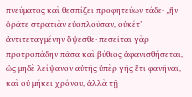πνεύματος καὶ θεσπίζει προφητεύων τάδε· „ἣν ὁρᾶτε στρατιὰν εὐοπλοῦσαν, οὐκέτ’ ἀντιτεταγμένην ὄψεσθε· πεσεῖται γὰρ προτροπάδην πᾶσα καὶ βύθιος ἀφανισθήσεται, ὡς μηδὲ λείψανον αὐτῆς ὑπὲρ γῆς ἔτι φανῆναι, καὶ οὐ μήκει χρόνου, ἀλλὰ τῇ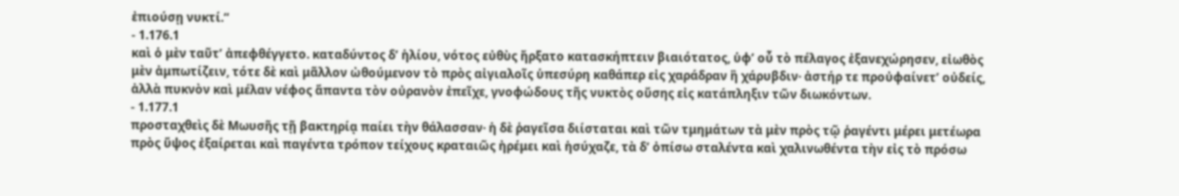ἐπιούσῃ νυκτί.“
- 1.176.1
καὶ ὁ μὲν ταῦτ’ ἀπεφθέγγετο. καταδύντος δ’ ἡλίου, νότος εὐθὺς ἤρξατο κατασκήπτειν βιαιότατος, ὑφ’ οὗ τὸ πέλαγος ἐξανεχώρησεν, εἰωθὸς μὲν ἀμπωτίζειν, τότε δὲ καὶ μᾶλλον ὠθούμενον τὸ πρὸς αἰγιαλοῖς ὑπεσύρη καθάπερ εἰς χαράδραν ἢ χάρυβδιν· ἀστήρ τε προὐφαίνετ’ οὐδείς, ἀλλὰ πυκνὸν καὶ μέλαν νέφος ἅπαντα τὸν οὐρανὸν ἐπεῖχε, γνοφώδους τῆς νυκτὸς οὔσης εἰς κατάπληξιν τῶν διωκόντων.
- 1.177.1
προσταχθεὶς δὲ Μωυσῆς τῇ βακτηρίᾳ παίει τὴν θάλασσαν· ἡ δὲ ῥαγεῖσα διίσταται καὶ τῶν τμημάτων τὰ μὲν πρὸς τῷ ῥαγέντι μέρει μετέωρα πρὸς ὕψος ἐξαίρεται καὶ παγέντα τρόπον τείχους κραταιῶς ἠρέμει καὶ ἡσύχαζε, τὰ δ’ ὀπίσω σταλέντα καὶ χαλινωθέντα τὴν εἰς τὸ πρόσω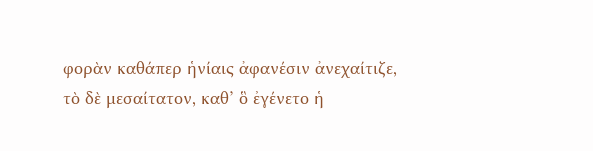φορὰν καθάπερ ἡνίαις ἀφανέσιν ἀνεχαίτιζε, τὸ δὲ μεσαίτατον, καθ’ ὃ ἐγένετο ἡ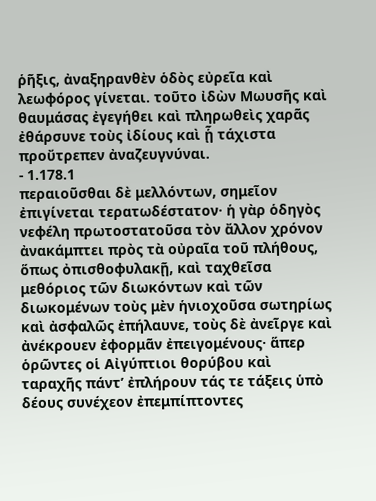ῥῆξις, ἀναξηρανθὲν ὁδὸς εὐρεῖα καὶ λεωφόρος γίνεται. τοῦτο ἰδὼν Μωυσῆς καὶ θαυμάσας ἐγεγήθει καὶ πληρωθεὶς χαρᾶς ἐθάρσυνε τοὺς ἰδίους καὶ ᾗ τάχιστα προὔτρεπεν ἀναζευγνύναι.
- 1.178.1
περαιοῦσθαι δὲ μελλόντων, σημεῖον ἐπιγίνεται τερατωδέστατον· ἡ γὰρ ὁδηγὸς νεφέλη πρωτοστατοῦσα τὸν ἄλλον χρόνον ἀνακάμπτει πρὸς τὰ οὐραῖα τοῦ πλήθους, ὅπως ὀπισθοφυλακῇ, καὶ ταχθεῖσα μεθόριος τῶν διωκόντων καὶ τῶν διωκομένων τοὺς μὲν ἡνιοχοῦσα σωτηρίως καὶ ἀσφαλῶς ἐπήλαυνε, τοὺς δὲ ἀνεῖργε καὶ ἀνέκρουεν ἐφορμᾶν ἐπειγομένους· ἅπερ ὁρῶντες οἱ Αἰγύπτιοι θορύβου καὶ ταραχῆς πάντ’ ἐπλήρουν τάς τε τάξεις ὑπὸ δέους συνέχεον ἐπεμπίπτοντες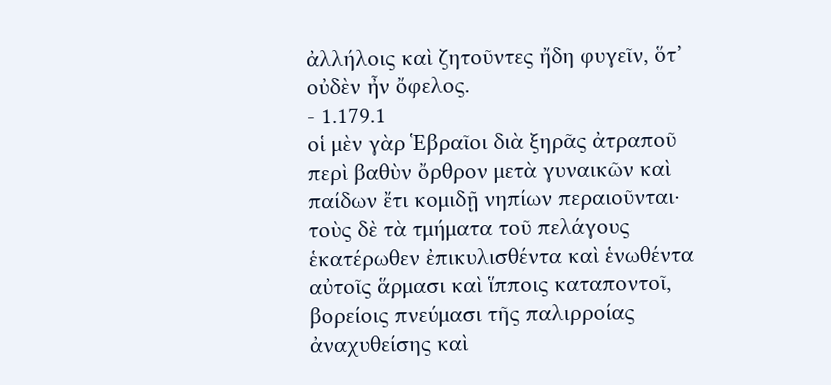ἀλλήλοις καὶ ζητοῦντες ἤδη φυγεῖν, ὅτ’ οὐδὲν ἦν ὄφελος.
- 1.179.1
οἱ μὲν γὰρ Ἑβραῖοι διὰ ξηρᾶς ἀτραποῦ περὶ βαθὺν ὄρθρον μετὰ γυναικῶν καὶ παίδων ἔτι κομιδῇ νηπίων περαιοῦνται· τοὺς δὲ τὰ τμήματα τοῦ πελάγους ἑκατέρωθεν ἐπικυλισθέντα καὶ ἑνωθέντα αὐτοῖς ἅρμασι καὶ ἵπποις καταποντοῖ, βορείοις πνεύμασι τῆς παλιρροίας ἀναχυθείσης καὶ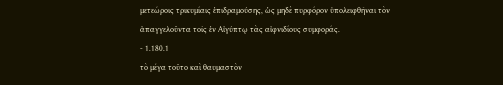μετεώροις τρικυμίαις ἐπιδραμούσης, ὡς μηδὲ πυρφόρον ὑπολειφθῆναι τὸν ἀπαγγελοῦντα τοῖς ἐν Αἰγύπτῳ τὰς αἰφνιδίους συμφοράς.
- 1.180.1
τὸ μέγα τοῦτο καὶ θαυμαστὸν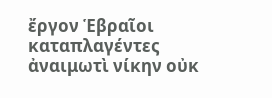ἔργον Ἑβραῖοι καταπλαγέντες ἀναιμωτὶ νίκην οὐκ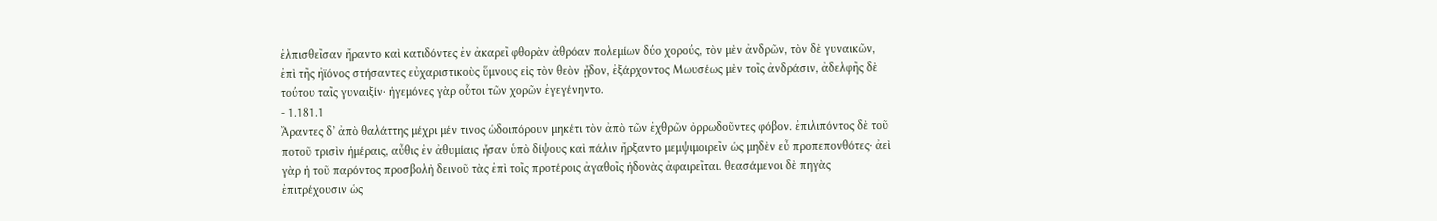ἐλπισθεῖσαν ἤραντο καὶ κατιδόντες ἐν ἀκαρεῖ φθορὰν ἀθρόαν πολεμίων δύο χορούς, τὸν μὲν ἀνδρῶν, τὸν δὲ γυναικῶν, ἐπὶ τῆς ἠϊόνος στήσαντες εὐχαριστικοὺς ὕμνους εἰς τὸν θεὸν ᾖδον, ἐξάρχοντος Μωυσέως μὲν τοῖς ἀνδράσιν, ἀδελφῆς δὲ τούτου ταῖς γυναιξίν· ἡγεμόνες γὰρ οὗτοι τῶν χορῶν ἐγεγένηντο.
- 1.181.1
Ἄραντες δ’ ἀπὸ θαλάττης μέχρι μέν τινος ὡδοιπόρουν μηκέτι τὸν ἀπὸ τῶν ἐχθρῶν ὀρρωδοῦντες φόβον. ἐπιλιπόντος δὲ τοῦ ποτοῦ τρισὶν ἡμέραις, αὖθις ἐν ἀθυμίαις ἦσαν ὑπὸ δίψους καὶ πάλιν ἤρξαντο μεμψιμοιρεῖν ὡς μηδὲν εὖ προπεπονθότες· ἀεὶ γὰρ ἡ τοῦ παρόντος προσβολὴ δεινοῦ τὰς ἐπὶ τοῖς προτέροις ἀγαθοῖς ἡδονὰς ἀφαιρεῖται. θεασάμενοι δὲ πηγὰς ἐπιτρέχουσιν ὡς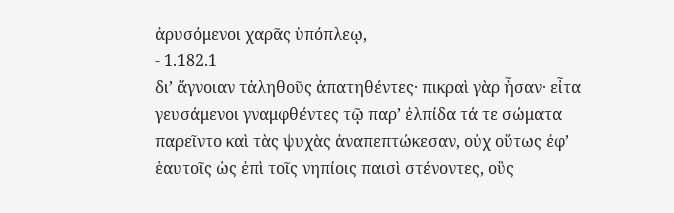ἀρυσόμενοι χαρᾶς ὑπόπλεῳ,
- 1.182.1
δι’ ἄγνοιαν τἀληθοῦς ἀπατηθέντες· πικραὶ γὰρ ἦσαν· εἶτα γευσάμενοι γναμφθέντες τῷ παρ’ ἐλπίδα τά τε σώματα παρεῖντο καὶ τὰς ψυχὰς ἀναπεπτώκεσαν, οὐχ οὕτως ἐφ’ ἑαυτοῖς ὡς ἐπὶ τοῖς νηπίοις παισὶ στένοντες, οὓς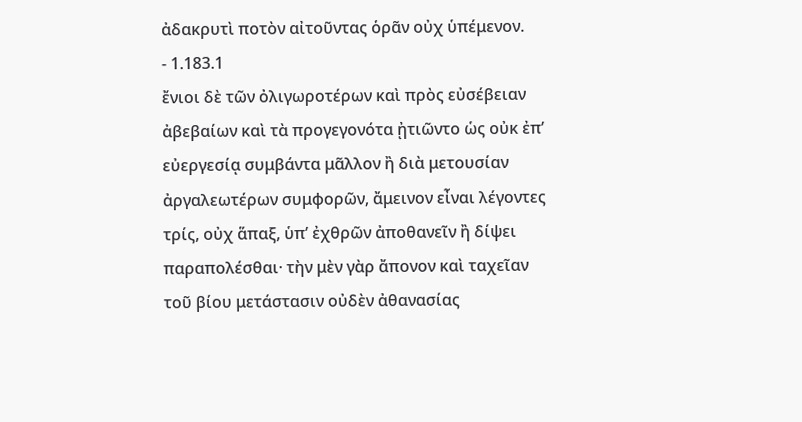ἀδακρυτὶ ποτὸν αἰτοῦντας ὁρᾶν οὐχ ὑπέμενον.
- 1.183.1
ἔνιοι δὲ τῶν ὀλιγωροτέρων καὶ πρὸς εὐσέβειαν ἀβεβαίων καὶ τὰ προγεγονότα ᾐτιῶντο ὡς οὐκ ἐπ’ εὐεργεσίᾳ συμβάντα μᾶλλον ἢ διὰ μετουσίαν ἀργαλεωτέρων συμφορῶν, ἄμεινον εἶναι λέγοντες τρίς, οὐχ ἅπαξ, ὑπ’ ἐχθρῶν ἀποθανεῖν ἢ δίψει παραπολέσθαι· τὴν μὲν γὰρ ἄπονον καὶ ταχεῖαν τοῦ βίου μετάστασιν οὐδὲν ἀθανασίας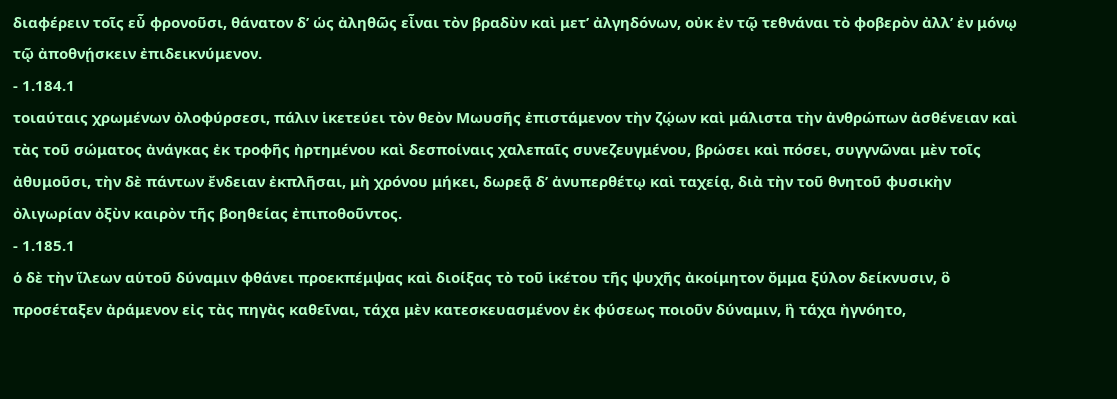διαφέρειν τοῖς εὖ φρονοῦσι, θάνατον δ’ ὡς ἀληθῶς εἶναι τὸν βραδὺν καὶ μετ’ ἀλγηδόνων, οὐκ ἐν τῷ τεθνάναι τὸ φοβερὸν ἀλλ’ ἐν μόνῳ τῷ ἀποθνῄσκειν ἐπιδεικνύμενον.
- 1.184.1
τοιαύταις χρωμένων ὀλοφύρσεσι, πάλιν ἱκετεύει τὸν θεὸν Μωυσῆς ἐπιστάμενον τὴν ζῴων καὶ μάλιστα τὴν ἀνθρώπων ἀσθένειαν καὶ τὰς τοῦ σώματος ἀνάγκας ἐκ τροφῆς ἠρτημένου καὶ δεσποίναις χαλεπαῖς συνεζευγμένου, βρώσει καὶ πόσει, συγγνῶναι μὲν τοῖς ἀθυμοῦσι, τὴν δὲ πάντων ἔνδειαν ἐκπλῆσαι, μὴ χρόνου μήκει, δωρεᾷ δ’ ἀνυπερθέτῳ καὶ ταχείᾳ, διὰ τὴν τοῦ θνητοῦ φυσικὴν ὀλιγωρίαν ὀξὺν καιρὸν τῆς βοηθείας ἐπιποθοῦντος.
- 1.185.1
ὁ δὲ τὴν ἵλεων αὑτοῦ δύναμιν φθάνει προεκπέμψας καὶ διοίξας τὸ τοῦ ἱκέτου τῆς ψυχῆς ἀκοίμητον ὄμμα ξύλον δείκνυσιν, ὃ προσέταξεν ἀράμενον εἰς τὰς πηγὰς καθεῖναι, τάχα μὲν κατεσκευασμένον ἐκ φύσεως ποιοῦν δύναμιν, ἣ τάχα ἠγνόητο,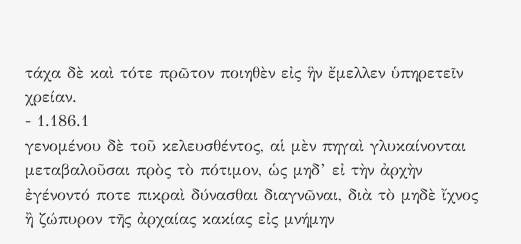τάχα δὲ καὶ τότε πρῶτον ποιηθὲν εἰς ἣν ἔμελλεν ὑπηρετεῖν χρείαν.
- 1.186.1
γενομένου δὲ τοῦ κελευσθέντος, αἱ μὲν πηγαὶ γλυκαίνονται μεταβαλοῦσαι πρὸς τὸ πότιμον, ὡς μηδ’ εἰ τὴν ἀρχὴν ἐγένοντό ποτε πικραὶ δύνασθαι διαγνῶναι, διὰ τὸ μηδὲ ἴχνος ἢ ζώπυρον τῆς ἀρχαίας κακίας εἰς μνήμην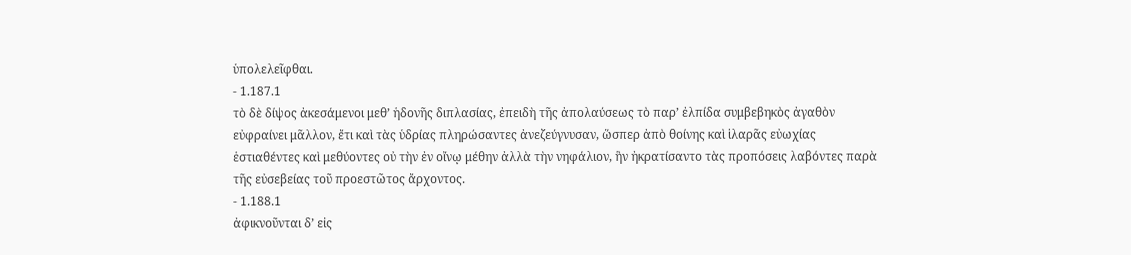ὑπολελεῖφθαι.
- 1.187.1
τὸ δὲ δίψος ἀκεσάμενοι μεθ’ ἡδονῆς διπλασίας, ἐπειδὴ τῆς ἀπολαύσεως τὸ παρ’ ἐλπίδα συμβεβηκὸς ἀγαθὸν εὐφραίνει μᾶλλον, ἔτι καὶ τὰς ὑδρίας πληρώσαντες ἀνεζεύγνυσαν, ὥσπερ ἀπὸ θοίνης καὶ ἱλαρᾶς εὐωχίας ἑστιαθέντες καὶ μεθύοντες οὐ τὴν ἐν οἴνῳ μέθην ἀλλὰ τὴν νηφάλιον, ἣν ἠκρατίσαντο τὰς προπόσεις λαβόντες παρὰ τῆς εὐσεβείας τοῦ προεστῶτος ἄρχοντος.
- 1.188.1
ἀφικνοῦνται δ’ εἰς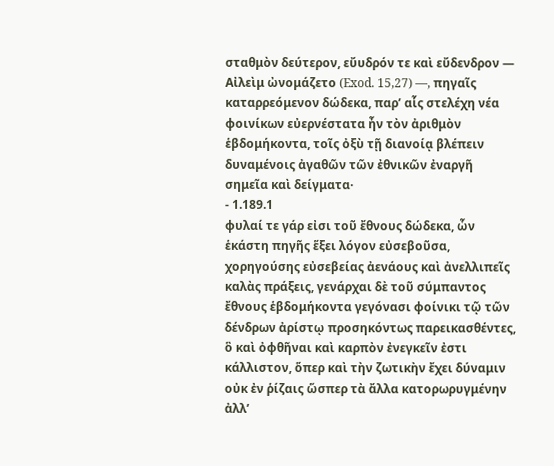σταθμὸν δεύτερον, εὔυδρόν τε καὶ εὔδενδρον — Αἰλεὶμ ὠνομάζετο (Exod. 15,27) —, πηγαῖς καταρρεόμενον δώδεκα, παρ’ αἷς στελέχη νέα φοινίκων εὐερνέστατα ἦν τὸν ἀριθμὸν ἑβδομήκοντα, τοῖς ὀξὺ τῇ διανοίᾳ βλέπειν δυναμένοις ἀγαθῶν τῶν ἐθνικῶν ἐναργῆ σημεῖα καὶ δείγματα·
- 1.189.1
φυλαί τε γάρ εἰσι τοῦ ἔθνους δώδεκα, ὧν ἑκάστη πηγῆς ἕξει λόγον εὐσεβοῦσα, χορηγούσης εὐσεβείας ἀενάους καὶ ἀνελλιπεῖς καλὰς πράξεις, γενάρχαι δὲ τοῦ σύμπαντος ἔθνους ἑβδομήκοντα γεγόνασι φοίνικι τῷ τῶν δένδρων ἀρίστῳ προσηκόντως παρεικασθέντες, ὃ καὶ ὀφθῆναι καὶ καρπὸν ἐνεγκεῖν ἐστι κάλλιστον, ὅπερ καὶ τὴν ζωτικὴν ἔχει δύναμιν οὐκ ἐν ῥίζαις ὥσπερ τὰ ἄλλα κατορωρυγμένην ἀλλ’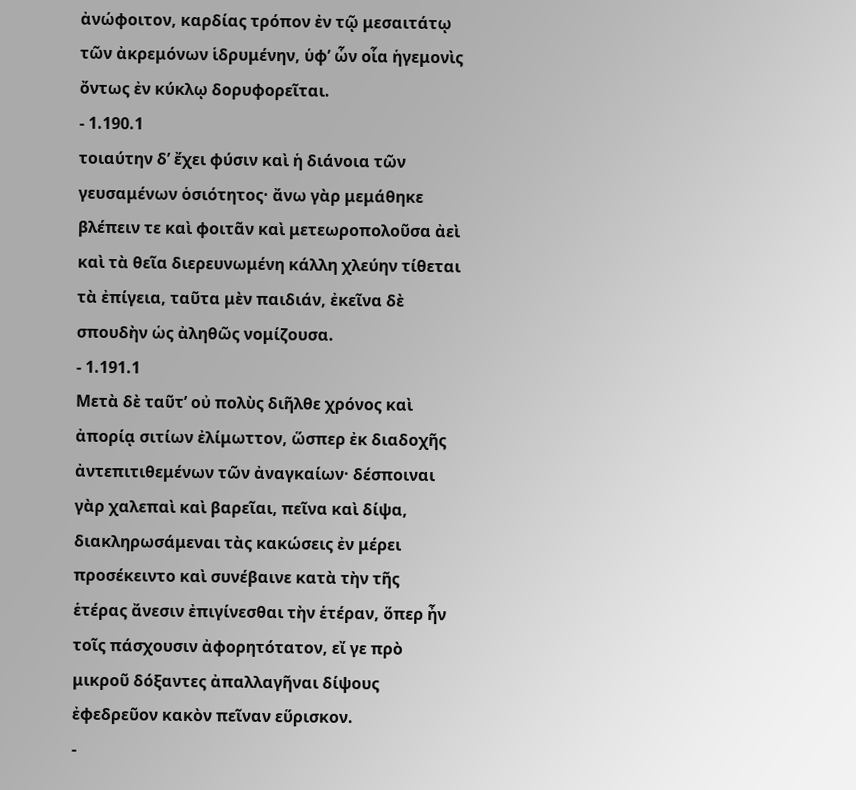ἀνώφοιτον, καρδίας τρόπον ἐν τῷ μεσαιτάτῳ τῶν ἀκρεμόνων ἱδρυμένην, ὑφ’ ὧν οἷα ἡγεμονὶς ὄντως ἐν κύκλῳ δορυφορεῖται.
- 1.190.1
τοιαύτην δ’ ἔχει φύσιν καὶ ἡ διάνοια τῶν γευσαμένων ὁσιότητος· ἄνω γὰρ μεμάθηκε βλέπειν τε καὶ φοιτᾶν καὶ μετεωροπολοῦσα ἀεὶ καὶ τὰ θεῖα διερευνωμένη κάλλη χλεύην τίθεται τὰ ἐπίγεια, ταῦτα μὲν παιδιάν, ἐκεῖνα δὲ σπουδὴν ὡς ἀληθῶς νομίζουσα.
- 1.191.1
Μετὰ δὲ ταῦτ’ οὐ πολὺς διῆλθε χρόνος καὶ ἀπορίᾳ σιτίων ἐλίμωττον, ὥσπερ ἐκ διαδοχῆς ἀντεπιτιθεμένων τῶν ἀναγκαίων· δέσποιναι γὰρ χαλεπαὶ καὶ βαρεῖαι, πεῖνα καὶ δίψα, διακληρωσάμεναι τὰς κακώσεις ἐν μέρει προσέκειντο καὶ συνέβαινε κατὰ τὴν τῆς ἑτέρας ἄνεσιν ἐπιγίνεσθαι τὴν ἑτέραν, ὅπερ ἦν τοῖς πάσχουσιν ἀφορητότατον, εἴ γε πρὸ μικροῦ δόξαντες ἀπαλλαγῆναι δίψους ἐφεδρεῦον κακὸν πεῖναν εὕρισκον.
-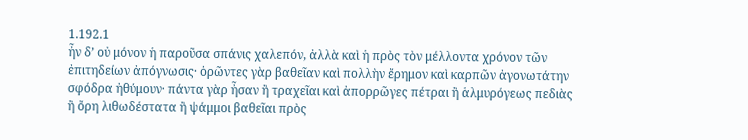1.192.1
ἦν δ’ οὐ μόνον ἡ παροῦσα σπάνις χαλεπόν, ἀλλὰ καὶ ἡ πρὸς τὸν μέλλοντα χρόνον τῶν ἐπιτηδείων ἀπόγνωσις· ὁρῶντες γὰρ βαθεῖαν καὶ πολλὴν ἔρημον καὶ καρπῶν ἀγονωτάτην σφόδρα ἠθύμουν· πάντα γὰρ ἦσαν ἢ τραχεῖαι καὶ ἀπορρῶγες πέτραι ἢ ἁλμυρόγεως πεδιὰς ἢ ὄρη λιθωδέστατα ἢ ψάμμοι βαθεῖαι πρὸς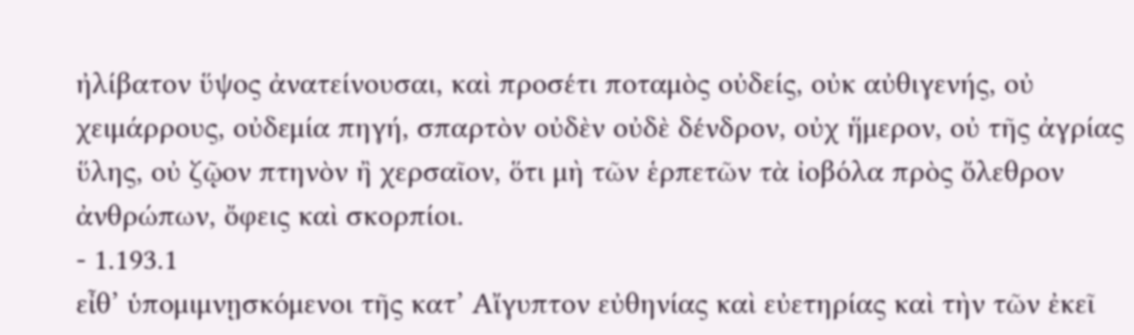ἠλίβατον ὕψος ἀνατείνουσαι, καὶ προσέτι ποταμὸς οὐδείς, οὐκ αὐθιγενής, οὐ χειμάρρους, οὐδεμία πηγή, σπαρτὸν οὐδὲν οὐδὲ δένδρον, οὐχ ἥμερον, οὐ τῆς ἀγρίας ὕλης, οὐ ζῷον πτηνὸν ἢ χερσαῖον, ὅτι μὴ τῶν ἑρπετῶν τὰ ἰοβόλα πρὸς ὄλεθρον ἀνθρώπων, ὄφεις καὶ σκορπίοι.
- 1.193.1
εἶθ’ ὑπομιμνῃσκόμενοι τῆς κατ’ Αἴγυπτον εὐθηνίας καὶ εὐετηρίας καὶ τὴν τῶν ἐκεῖ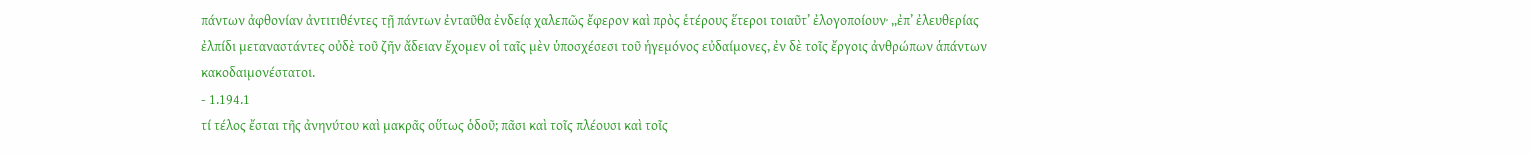πάντων ἀφθονίαν ἀντιτιθέντες τῇ πάντων ἐνταῦθα ἐνδείᾳ χαλεπῶς ἔφερον καὶ πρὸς ἑτέρους ἕτεροι τοιαῦτ’ ἐλογοποίουν· „ἐπ’ ἐλευθερίας ἐλπίδι μεταναστάντες οὐδὲ τοῦ ζῆν ἄδειαν ἔχομεν οἱ ταῖς μὲν ὑποσχέσεσι τοῦ ἡγεμόνος εὐδαίμονες, ἐν δὲ τοῖς ἔργοις ἀνθρώπων ἁπάντων κακοδαιμονέστατοι.
- 1.194.1
τί τέλος ἔσται τῆς ἀνηνύτου καὶ μακρᾶς οὕτως ὁδοῦ; πᾶσι καὶ τοῖς πλέουσι καὶ τοῖς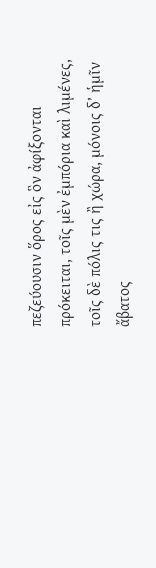πεζεύουσιν ὅρος εἰς ὃν ἀφίξονται πρόκειται, τοῖς μὲν ἐμπόρια καὶ λιμένες, τοῖς δὲ πόλις τις ἢ χώρα, μόνοις δ’ ἡμῖν ἄβατος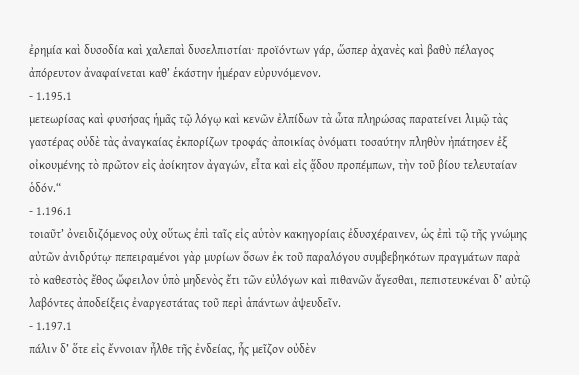ἐρημία καὶ δυσοδία καὶ χαλεπαὶ δυσελπιστίαι· προϊόντων γάρ, ὥσπερ ἀχανὲς καὶ βαθὺ πέλαγος ἀπόρευτον ἀναφαίνεται καθ’ ἑκάστην ἡμέραν εὐρυνόμενον.
- 1.195.1
μετεωρίσας καὶ φυσήσας ἡμᾶς τῷ λόγῳ καὶ κενῶν ἐλπίδων τὰ ὦτα πληρώσας παρατείνει λιμῷ τὰς γαστέρας οὐδὲ τὰς ἀναγκαίας ἐκπορίζων τροφάς· ἀποικίας ὀνόματι τοσαύτην πληθὺν ἠπάτησεν ἐξ οἰκουμένης τὸ πρῶτον εἰς ἀοίκητον ἀγαγών, εἶτα καὶ εἰς ᾅδου προπέμπων, τὴν τοῦ βίου τελευταίαν ὁδόν.“
- 1.196.1
τοιαῦτ’ ὀνειδιζόμενος οὐχ οὕτως ἐπὶ ταῖς εἰς αὑτὸν κακηγορίαις ἐδυσχέραινεν, ὡς ἐπὶ τῷ τῆς γνώμης αὐτῶν ἀνιδρύτῳ· πεπειραμένοι γὰρ μυρίων ὅσων ἐκ τοῦ παραλόγου συμβεβηκότων πραγμάτων παρὰ τὸ καθεστὸς ἔθος ὤφειλον ὑπὸ μηδενὸς ἔτι τῶν εὐλόγων καὶ πιθανῶν ἄγεσθαι, πεπιστευκέναι δ’ αὐτῷ λαβόντες ἀποδείξεις ἐναργεστάτας τοῦ περὶ ἁπάντων ἀψευδεῖν.
- 1.197.1
πάλιν δ’ ὅτε εἰς ἔννοιαν ἦλθε τῆς ἐνδείας, ἧς μεῖζον οὐδὲν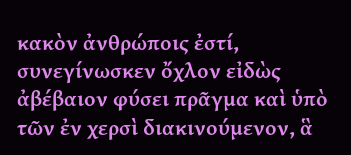κακὸν ἀνθρώποις ἐστί, συνεγίνωσκεν ὄχλον εἰδὼς ἀβέβαιον φύσει πρᾶγμα καὶ ὑπὸ τῶν ἐν χερσὶ διακινούμενον, ἃ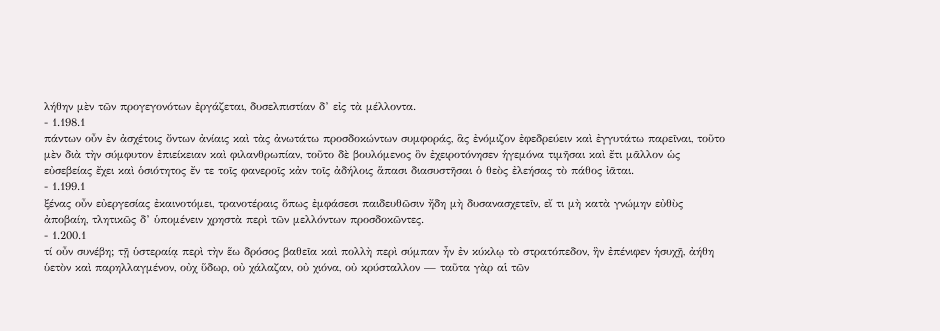λήθην μὲν τῶν προγεγονότων ἐργάζεται, δυσελπιστίαν δ’ εἰς τὰ μέλλοντα.
- 1.198.1
πάντων οὖν ἐν ἀσχέτοις ὄντων ἀνίαις καὶ τὰς ἀνωτάτω προσδοκώντων συμφοράς, ἃς ἐνόμιζον ἐφεδρεύειν καὶ ἐγγυτάτω παρεῖναι, τοῦτο μὲν διὰ τὴν σύμφυτον ἐπιείκειαν καὶ φιλανθρωπίαν, τοῦτο δὲ βουλόμενος ὃν ἐχειροτόνησεν ἡγεμόνα τιμῆσαι καὶ ἔτι μᾶλλον ὡς εὐσεβείας ἔχει καὶ ὁσιότητος ἔν τε τοῖς φανεροῖς κἀν τοῖς ἀδήλοις ἅπασι διασυστῆσαι ὁ θεὸς ἐλεήσας τὸ πάθος ἰᾶται.
- 1.199.1
ξένας οὖν εὐεργεσίας ἐκαινοτόμει, τρανοτέραις ὅπως ἐμφάσεσι παιδευθῶσιν ἤδη μὴ δυσανασχετεῖν, εἴ τι μὴ κατὰ γνώμην εὐθὺς ἀποβαίη, τλητικῶς δ’ ὑπομένειν χρηστὰ περὶ τῶν μελλόντων προσδοκῶντες.
- 1.200.1
τί οὖν συνέβη; τῇ ὑστεραίᾳ περὶ τὴν ἕω δρόσος βαθεῖα καὶ πολλὴ περὶ σύμπαν ἦν ἐν κύκλῳ τὸ στρατόπεδον, ἣν ἐπένιφεν ἡσυχῇ, ἀήθη ὑετὸν καὶ παρηλλαγμένον, οὐχ ὕδωρ, οὐ χάλαζαν, οὐ χιόνα, οὐ κρύσταλλον — ταῦτα γὰρ αἱ τῶν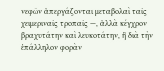νεφῶν ἀπεργάζονται μεταβολαὶ ταῖς χειμεριναῖς τροπαῖς —, ἀλλὰ κέγχρον βραχυτάτην καὶ λευκοτάτην, ἣ διὰ τὴν ἐπάλληλον φορὰν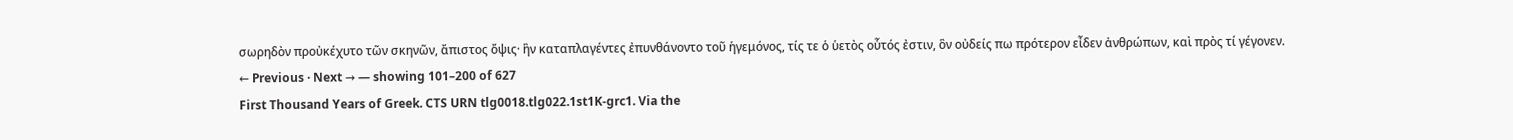σωρηδὸν προὐκέχυτο τῶν σκηνῶν, ἄπιστος ὄψις· ἣν καταπλαγέντες ἐπυνθάνοντο τοῦ ἡγεμόνος, τίς τε ὁ ὑετὸς οὗτός ἐστιν, ὃν οὐδείς πω πρότερον εἶδεν ἀνθρώπων, καὶ πρὸς τί γέγονεν.
← Previous · Next → — showing 101–200 of 627
First Thousand Years of Greek. CTS URN tlg0018.tlg022.1st1K-grc1. Via the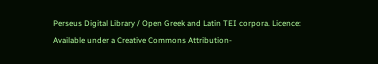Perseus Digital Library / Open Greek and Latin TEI corpora. Licence: Available under a Creative Commons Attribution-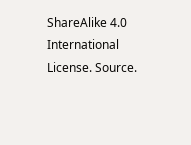ShareAlike 4.0 International License. Source.